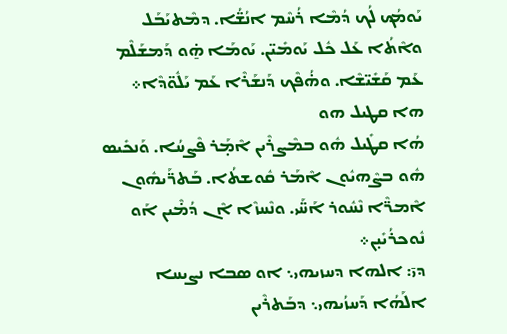ܝܰܘܡܳܟ ܠܳܟ ܕܳܡܶܐ ܪܳܚܶܡ ܐܢܳܫ̈ܳܐ. ܕܡܶܬܝܰܒܰܠ ܘܐܶܬܳܐ ܥܰܠ ܟܽܠ ܝܰܘܡܺܝ̈ܢ. ܝܰܘܡܰܐ ܗ̱̇ܘ ܕܰܡܫܰܠܶܡ ܥܰܡ ܩܰܫܺܝ̈ܫܶܐ. ܘܗ̇ܳܦܶܟ ܕܰܢܫܰܪܶܐ ܥܰܡ ܝܰܠܽܘ̈ܕܶܐ܀
ܗܐ ܩܛܝܠ ܗܘ
ܗܳܐ ܩܛܺܝܠ ܗܽܘ ܒܡܶܨܪܶܝܢ ܐܶܡ̣ܰܪ ܦܶܨܚܳܐ. ܘܰܢܟܺܝܣ ܗܽܘ ܒܨܶܗܝܽܘܢ ܐܶܡܰܪ ܩܽܘܫܬܳܐ. ܒܰܬܪ̈ܰܝܗܽܘܢ ܐܶܡܪ̈ܶܐ ܢܶܚܽܘܪ ܐܰܚ̈ܰܝ. ܘܢܶܚܙܶܐ ܐܶܢ ܕܳܡ̇ܶܝܢ ܐܰܘ ܢܽܘܟܪܳܝܺܝ̣ܢ܀
ܕܝ̄: ܐܠܗܐ ܕܚܙܝܗܝ܆ ܐܘ ܣܒܐ ܢܨܝܚܐ
ܐܠܰܗܳܐ ܕܰܚܙܳܝܗܝ܆ ܕܒܰܬܪܶܝܢ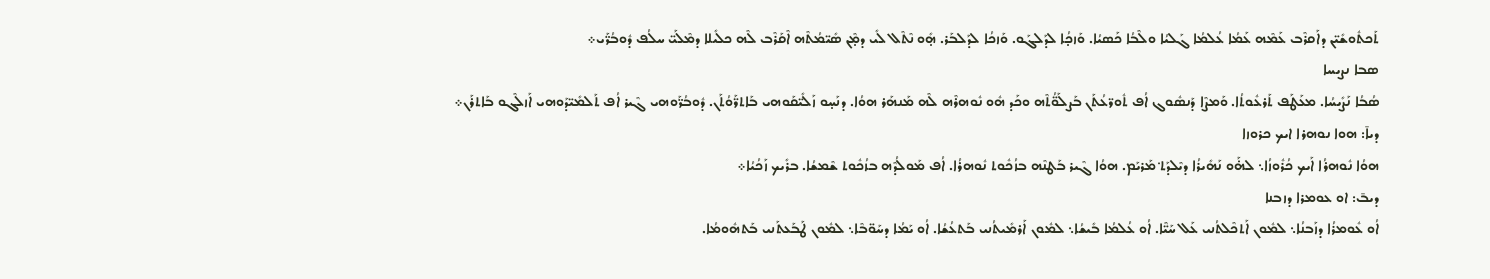ܬܰܟܬܽܘܫܺܝ̈ܢ ܕܐܰܩܪܶܒ ܥܰܡܶܗ ܥܰܡܳܐ ܥܳܠܡܳܐ ܓܰܠܝܳܐ ܘܠܶܒܳܐ ܟܰܣܝܳܐ. ܘܰܙܟ̣ܳܐ ܠܕܰܠܓܰܘ. ܘܰܙܟܳܐ ܠܕܰܠܒܰܪ. ܗ̣ܺܘ ܢܶܬܶܠ ܠܺܝ ܕܡ̣ܶܢ ܣܺܝ̈ܡܳܬܶܗ ܐܶܩܰܪܶܒ ܠܶܗ ܟܠܺܝܠܐ ܕܡܶܠܰܝ̈ ܚܠܳܦ ܕܽܘܒܳܪ̈ܰܝ܀
ܣܒܐ ܢܨܝܚܐ
ܣܳܒܳܐ ܢܰܨܺܝܚܳܐ. ܡܥܰܛܰܦ ܬܰܪܥܽܘܬܳܐ. ܘܰܡܨܶܐ ܕܰܢܣܽܘܓ ܐܳܦ ܬܽܘܪ̈ܥܳܬܰܢ ܒܰܨܠܰܘ̈ܳܬܶܗ ܘܟܰܕ ܗܽܘ ܢܽܘܗܪܶܗ ܠܶܗ ܡܰܢܗܰܪ ܗܘܳܐ. ܕܢܰܚ̣ܘ ܙܰܠܺܝ̈ܩܰܘܗܝ ܒܰܐܬܪ̈ܰܘܳܬܰܢ. ܕܽܘܒܳܪ̈ܰܘܗܝ ܓܶܝܪ ܐܳܦ ܬܰܠܡܺܝ̈ܕܰܘܗܝ ܐܰܙܠܶܓܘ ܒܰܐܬܪܰܢ܀
ܕܝܐ̄: ܗܘܐ ܢܘܗܪܐ ܐܝܟ ܟܪܘܙܐ
ܗܘܳܐ ܢܽܘܗܪܳܐ ܐܰܝܟ ܟܳܪܽܘܙܳܐ܆ ܠܗ̇ܰܘ ܢܰܗܺܝܪܳܐ ܕܝܶܠܕܰܬ݀ ܡܰܪܝܰܡ. ܗܘܳܐ ܓܶܝܪ ܒܰܛܢܶܗ ܒܙܳܟܽܘܬ ܢܽܘܗܪܳܐ. ܐܳܦ ܡܰܘܠܳܕܶܗ ܒܙܳܟܽܘܬ ܫܶܡܫܳܐ. ܒܪܺܝܟ ܙܰܟܳܝܳܐ܀
ܕܝܒ̄: ܐܘ ܥܘܡܪܐ ܕܙܒܢܐ
ܐܳܘ ܥܽܘܡܪܳܐ ܕܙܰܒܢܳܐ܆ ܠܡܽܘܢ ܐܰܬܟܶܠܬܳܢܝ ܥܰܠ ܚܰܝ̈ܶܐ. ܐܳܘ ܥܳܠܡܳܐ ܒܺܝܫܳܐ܆ ܠܡܽܘܢ ܐܰܪܡܺܝܬܳܢܝ ܒܰܬܥܳܫܳܐ. ܐܳܘ ܝܰܡܳܐ ܕܚܰܘ̈ܒܶܐ܆ ܠܡܽܘܢ ܛܰܒܰܥܬܰܢܝ ܒܰܬܗܽܘܡܳܐ.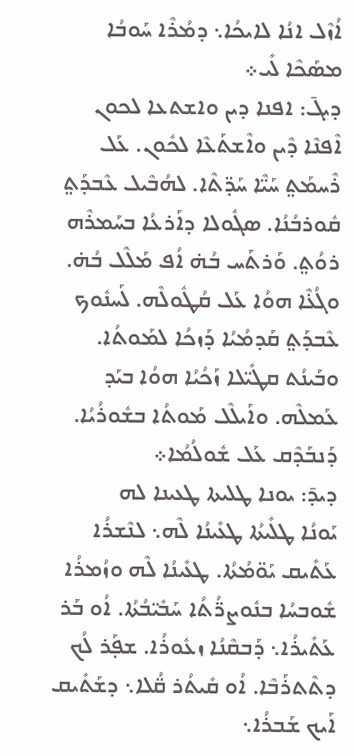ܐܳܙܶܠ ܐܢܳܐ ܠܐܝܟܳܐ܆ ܕܡܳܪܶܐ ܚܰܘܒܳܐ ܡܣܰܟܶܐ ܠܺܝ܀
ܕܝܓ̄: ܐܦܢܐ ܕܝܢ ܘܐܫܬܥܐ ܠܟܘܢ
ܐܶܦܢܶܐ ܕܶܝܢ ܘܐܶܫܬܰܥܶܐ ܠܟܽܘܢ. ܥܰܠ ܪܶܚܡܰܬ݀ ܚܰܝ̈ܶܐ ܚܰܕ̈ܬܶܐ. ܠܗܳܒܶܝܠ ܥܶܒܕܰܬ݀ ܩܽܘܪܒܳܢܳܐ. ܣܓܽܘܠܐ ܕܐܰܪܥܳܐ ܒܚܰܡܪܶܗ ܪܘܳܬ݀. ܘܰܪܬܰܚ ܒܳܗ̇ ܐܳܦ ܡܰܠܶܠ ܒܳܗ̇. ܘܓܳܥ̇ܶܐ ܗܘܳܐ ܥܰܠ ܩܳܛܽܘܠܶܗ. ܠܰܚܢܽܘܟ ܥܶܒܕܰܬ݀ ܩܰܕܡܳܝܳܐ ܕܰܙܟܳܐ ܠܡܰܘܬܳܐ. ܘܒܰܝܢܳܬ ܩܛܺܝ̈ܠܐ ܙܰܟܳܝܳܐ ܗܘܳܐ ܒܝܰܕ ܥܰܡܠܶܗ. ܘܐܰܝܠܶܠ ܡܰܘܬܳܐ ܒܫܽܘܪܳܝܳܐ. ܕܰܢܒܰܕܶܩ ܥܰܠ ܫܽܘܠܳܡܳܐ܀
ܕܝܕ̄: ܝܘܢܐ ܛܠܝܬܐ ܛܥܝܢܐ ܠܗ
ܝܰܘܢܳܐ ܛܠܺܝܬܳܐ ܛܥܺܝܢܳܐ ܠܶܗ܆ ܠܢܶܫܪܳܐ ܥܰܬܺܝܩ ܝܰܘ̈ܡܳܬܳܐ. ܛܥܺܝܢܳܐ ܠܶܗ ܘܙܳܡܪܳܐ ܫܽܘܒܚܳܐ ܒܢܽܘܨܪ̈ܳܬܳܐ ܚܰܒܺܝ̈ܒܳܬܳܐ. ܐܳܘ ܒܰܪ ܥܰܬܺܝܪܳܐ܆ ܕܰܒܩܶܢܳܐ ܙܥܽܘܪܳܐ. ܫܦ̣ܰܪ ܠܳܟ ܕܬܶܬܪܰܒܶܐ. ܐܳܘ ܩܺܝܬܳܪ ܩ̈ܳܠܐ܆ ܕܫܰܬܺܝܩ ܐܰܝܟ ܫܰܒܪܳܐ܆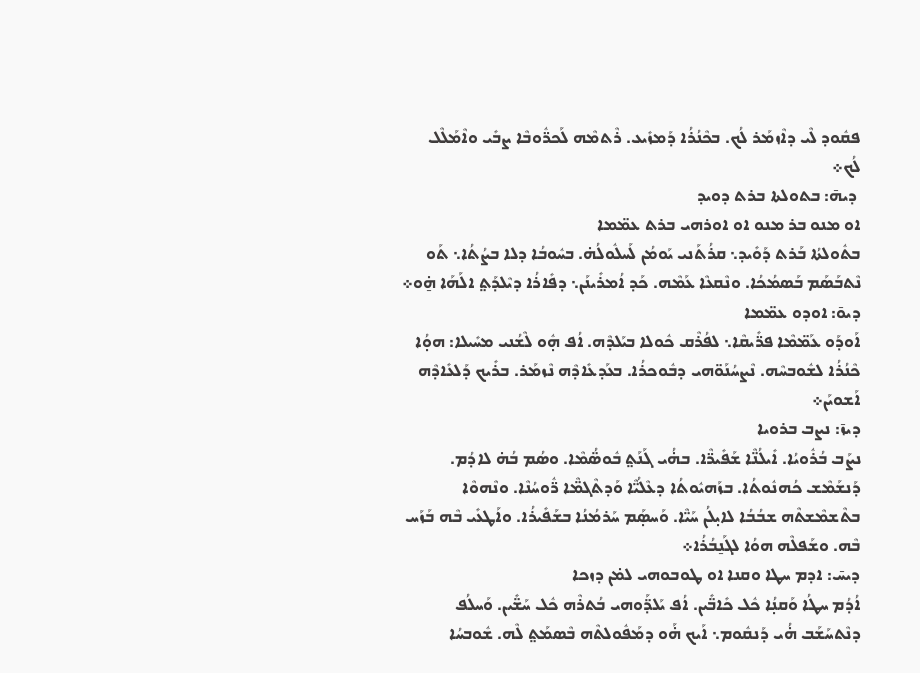ܦܩܽܘܕ ܠܶܝ ܕܐܶܙܡܰܪ ܠܳܟ. ܒܟܶܢܳܪܳܐ ܕܰܡܙܺܝܥ. ܪܶܬܡܶܗ ܠܰܟܪ̈ܽܘܒܶܐ ܨܒܺܝ ܘܐܶܡܰܠܶܠ ܠܳܟ܀
 ܕܝܗ̄: ܒܬܘܠܬܐ ܒܪܬ ܕܘܝܕ
ܐܘ ܡܢܘ ܒܪ ܡܢܘ ܐܘ ܐܘܪܗܝ ܒܪܬ ܥܡ̈ܡܐ
ܒܬܽܘܠܬܳܐ ܒܰܪܬ ܕܰܘܺܝܕ܆ ܩܪܳܬܰܢܝ ܝܰܘܡܳܢ ܠܰܚܠܽܘܠܳܗ̇. ܒܚܽܘܒܳܐ ܕܠܐ ܒܨܳܬܳܐ܆ ܬܰܘ ܢܶܬܒܰܣܰܡ ܒܰܣܡܳܟܳܐ. ܘܢܶܩܥܶܐ ܥܰܡܶܗ. ܟܰܕ ܐܳܡܪܺܝܢܰܢ܆ ܕܦܺܐܪܳܐ ܕܝܶܠܕܰܬ݀ ܐܠܰܗܰܐ ܗ̱̇ܘ܀
ܕܝܘ̄: ܐܘܕܘ ܥܡ̈ܡܐ
ܐܰܘܕܰܘ ܥܰܡ̈ܡܶܐ ܦܪ̈ܺܝܩܶܐ܆ ܠܦܳܪܶܩ ܟܽܘܠܐ ܒܝܰܠܕܶܗ. ܐܳܦ ܗ̣ܽܘ ܠܶܫܳܢܝ ܡܚܺܝܠܐ: ܗܘ̣ܳܐ ܟܶܢܳܪܳܐ ܠܫܽܘܒܚܶܗ. ܢܶܨܚܳܢܰܘ̈ܗܝ ܕܒܽܘܟܪܳܐ. ܒܥܰܕܥܺܐܕܶܗ ܢܶܙܡܰܪ. ܒܪܺܝܟ ܕܰܠܥܺܐܕܶܗ ܐܰܫܘܝܰܢ܀
ܕܝܙ̄: ܢܨܒ ܒܪܘܝܐ
ܢܨܰܒ ܒܳܪܽܘܝܳܐ. ܐܺܝܠܳܢ̈ܶܐ ܫܰܦܺܝܪ̈ܶܐ. ܒܗ̇ܳܝ ܓܰܢܰܬ݀ ܒܽܘܣ̈ܳܡܶܐ. ܘܣܳܡ ܒܳܗ̇ ܠܐܕܳܡ. ܕܰܢܫܰܡܶܫ ܟܳܗܢܽܘܬܳܐ. ܒܙܰܗܝܽܘܬܳܐ ܕܥܶܠܳܝ̈ܶܐ ܘܰܕܬܶܓܡ̈ܶܐ ܪ̈ܽܘܚܳܢܶܐ. ܘܢܶܗܘܶܐ ܒܬܶܫܡܶܫܬܶܗ ܫܒܳܒܳܐ ܠܐܝ̣ܠܳܢ ܚܰܝ̈ܶܐ. ܘܰܚܣ̣ܰܡ ܚܰܪܡܳܢܳܐ ܒܫܰܦܺܝܪܳܐ. ܘܐܰܛܥܺܝ ܒܶܗ ܒܰܙܰܚ ܒܶܗ. ܘܫܰܦܠܶܗ ܗܘܳܐ ܠܓܰܢ̱ܒܳܪܳܐ܀
ܕܝܚ̄: ܐܕܡ ܚܛܐ ܘܩܢܐ ܐܘ ܛܘܒܘܗܝ ܠܡ̇ܢ ܕܙܟܐ
ܐܳܕܳܡ ܚܛܳܐ ܘܰܩܢ̣ܳܐ ܟܽܠ ܟܺܐܒ̈ܺܝܢ. ܐܳܦ ܝܰܠܕ̈ܰܘܗܝ ܒܳܬܪܶܗ ܟܽܠ ܚܰܫ̈ܺܝܢ. ܘܰܚܠܳܦ ܕܢܶܬܚܰܫܰܒ ܗ̇ܳܝ ܕܰܢܩܽܘܡ܆ ܐܰܝܟ ܗ̇ܰܘ ܕܡܰܦܽܘܠܬܶܗ ܒܶܣܡܰܬ݀ ܠܶܗ. ܫܽܘܒܚܳܐ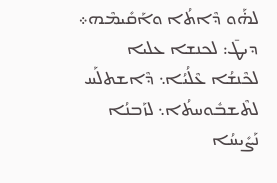ܠܗ̇ܰܘ ܕܶܐܬܳܐ ܘܐܰܩܺܝܡܶܗ܀
ܕܝܛ̄: ܠܟܢܫܐ ܥܠܝܐ
ܠܟܶܢܫܳܐ ܥܶܠܳܝܳܐ܆ ܕܶܐܫܬܠܰܚ ܠܬܶܫܒܽܘܚܬܳܐ܆ ܠܙܰܒܢܳܐ ܢܰܨܺܝܚܳܐ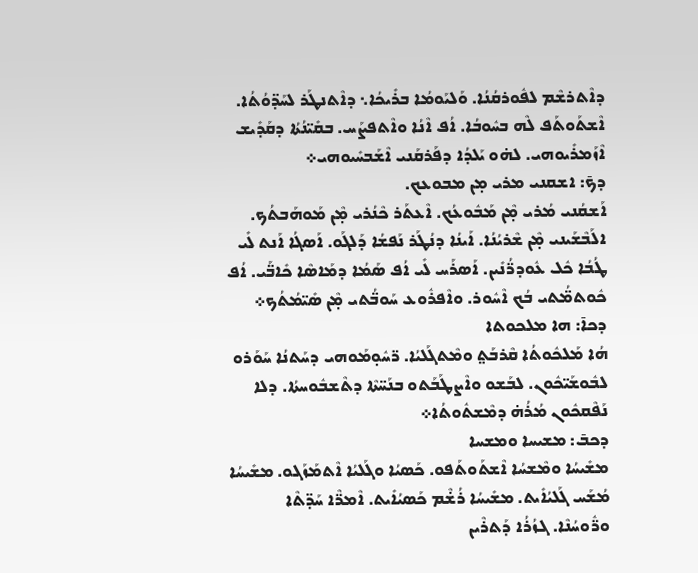ܕܐܶܬܪܫܶܡ ܠܦܽܘܪܩܳܢܳܐ. ܘܰܠܝܰܘܡܳܐ ܒܪܺܝܟܳܐ܆ ܕܐܶܬܢܛܰܪ ܠܚܰܕ̈ܘܳܬܳܐ. ܐܶܫܬܰܘܬܰܦ ܠܶܗ ܒܚܽܘܒܳܐ. ܐܳܦ ܐܶܢܳܐ ܘܐܶܬܦܨܰܚ. ܒܩܺܝ̈ܢܳܬܳܐ ܕܩܰܕܺܝܫ ܐܶܙܰܡܪܺܝܘܗܝ. ܠܗ̇ܘ ܝܰܠܕܳܐ ܕܦܰܪܩܰܢܝ ܐܶܫܰܒܚܺܝܘܗܝ܀
ܕܟ̄: ܐܫܩܢܝ ܡܪܝ ܡ̣ܢ ܡܒܘܥܟ.
ܐܰܫܩܳܢܝ ܡܳܪܝ ܡ̣ܶܢ ܡܰܒܽܘܥܳܟ. ܐܶܥܬܰܪ ܟܶܢܳܪܝ ܡ̣ܶܢ ܡܰܘܗܰܒܬܳܟ. ܐܠܰܒܶܫܰܝܢܝ ܡ̣ܶܢ ܫܶܪܝܳܢܳܐ. ܐܰܝܢܳܐ ܕܢܳܛܰܪ ܢܰܦܫܳܐ ܕܰܠܓܰܘ. ܐܰܣܓܳܐ ܐܰܢܬ ܠܺܝ ܛܳܒܳܐ ܟܽܠ ܥܽܘܕܪ̈ܳܢܺܝܢ. ܐܰܣܪܰܚ ܠܺܝ ܐܳܦ ܣܰܡܳܐ ܕܡܰܐܣܶܐ ܟܺܐܒ̈ܰܝ. ܐܳܦ ܟܽܘܬܡ̈ܳܬܝ ܒܳܟ ܐܶܚܽܘܪ. ܘܐܶܦܪܽܘܥ ܚܰܘܒ̈ܳܬܝ ܡ̣ܶܢ ܣܺܝ̈ܡܳܬܳܟ܀
ܕܟܐ̄: ܗܐ ܡܠܟܘܬܐ
ܗܳܐ ܡܰܠܟܽܘܬܳܐ ܩܶܪܒܰܬ݀ ܘܡܶܬܓܰܠܝܳܐ. ܪ̈ܚܽܘ̣ܡܰܘܗܝ ܕܚܰܬܢܳܐ ܚܰܘܰܪܘ ܠܒܽܘܫܰܝ̈ܟܽܘܢ. ܠܒܰܫܘ ܘܐܶܨܛܰܒܰܬܘ ܒܢܰܚ̈ܬܶܐ ܕܬܶܫܒܽܘܚܬܳܐ. ܕܠܐ ܢܰܦܶܩܟܽܘܢ ܡܳܪܳܗ̇ ܕܡܶܫܬܽܘܬܳܐ܀
ܕܟܒ̄: ܡܫܝܚܐ ܘܡܫܚܐ
ܡܫܺܝܚܳܐ ܘܡܶܫܚܳܐ ܐܶܫܬܰܘܬܰܦܘ. ܟܰܣܝܳܐ ܘܓܰܠܝܳܐ ܐܶܬܡܰܙܰܓܘ. ܡܫܺܝܚܳܐ ܡܳܫܰܚ ܓܰܠܝܳܐܺܝܬ. ܡܫܺܝܚܳܐ ܪܳܫ̇ܶܡ ܟܰܣܝܳܐܺܝܬ. ܐܶܡܪ̈ܶܐ ܚܰܕ̈ܬܶܐ ܘܪ̈ܽܘܚܳܢܶܐ. ܓܙܳܪܳܐ ܕܰܬܪܶܝܢ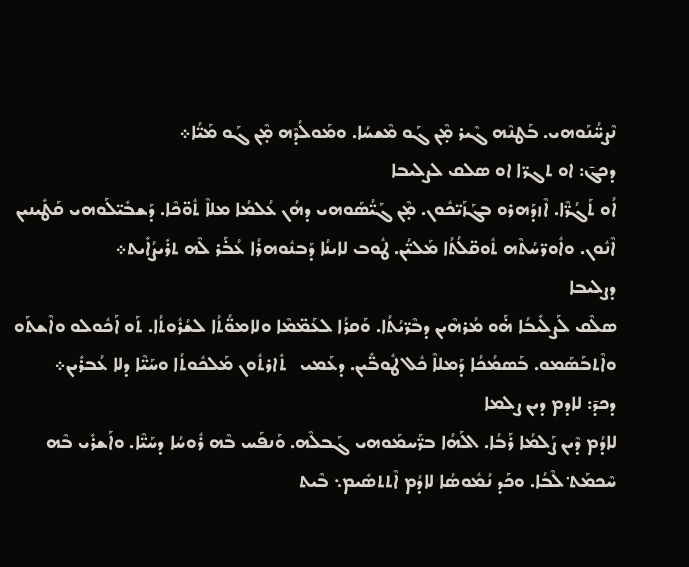ܢܶܨܚ̈ܳܢܰܘܗܝ. ܒܰܛܢܶܗ ܓܶܝܪ ܡ̣ܶܢ ܓܰܘ ܡܶܫܚܳܐ. ܘܡܰܘܠܳܕܶܗ ܡ̣ܶܢ ܓܰܘ ܡܰܝ̈ܳܐ܀
ܕܟܓ̄: ܐܘ ܬܓܪ̈ܐ ܐܘ ܣܠܩ ܠܨܠܝܒܐ
ܐܳܘ ܬܰܓܳܪ̈ܶܐ. ܐܶܙܕܰܗܪܘ ܒܓܰܙܰܝ̈ܟܽܘܢ. ܡ̣ܶܢ ܓܰܝ̈ܳܣܰܘܗܝ ܕܗܳܢ ܥܳܠܡܳܐ ܡܠܐܶ ܬܽܘ̈ܟܶܐ. ܕܰܫܒܺܝ̈ܠܰܘܗܝ ܩܰܛܺܝܢܝܢ ܐܶܢܽܘܢ. ܘܐܽܘܪ̈ܚܳܬܶܗ ܬܽܘܩ̈ܠܳܬܳܐ ܡܰܠܝ̈ܳܢ. ܛܽܘܒ ܠܐܝܢܳܐ ܕܰܒܢܽܘܗܪܳܐ ܥܳܒ̇ܰܪ ܠܶܗ ܬܪܺܝܨܳܐܺܝܬ܀
ܕܨܠܝܒܐ
ܣܠܶܩ ܠܰܨܠܺܝܒܳܐ ܗ̇ܰܘ ܡܳܪܗܶܝܢ ܕܒܶܪ̈ܝܳܬܳܐ. ܘܰܩܪܳܐ ܠܥܰܡ̈ܡܶܐ ܘܠܐܡܘ̈ܳܬܳܐ ܠܫܳܪܽܘܬܳܐ. ܬܰܘ ܐܰܟܽܘܠܘ ܘܐܶܫܬܰܘ ܘܐܶܬܒܰܣܰܡܘ. ܒܰܣܡܳܟܳܐ ܕܰܡܠܐܶ ܟܽܠ ܛܽܘܒ̈ܺܝܢ. ܕܥܰܡܝ   ܬܺܐܪܬܽܘܢ ܡܰܠܟܽܘܬܳܐ ܘܚܰܝ̈ܶܐ ܕܠܐ ܥܳܒܪܺܝܢ܀
ܕܟܕ̄: ܠܐܕܡ ܕܝܢ ܨܠܡܐ
ܠܐܕܳܡ ܕܶܝܢ ܨܰܠܡܳܐ ܪܰܒܳܐ. ܐܠܰܗܳܐ ܒܪ̈ܰܚܡܰܘܗܝ ܓܰܒܠܶܗ. ܘܰܢܦܰܚ ܒܶܗ ܪܽܘܚܳܐ ܕܚܰܝ̈ܶܐ. ܘܐܰܫܪܺܝ ܒܶܗ ܚܶܟܡܰܬ݀ ܠܶܒܳܐ. ܘܟܰܕ ܢܳܡܽܘܣܳܐ ܠܐܕܳܡ ܐܶܬܬܣܺܝܡ܆ ܒܶܝܬ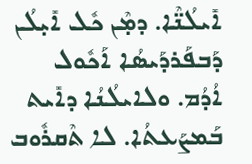ܐܺܝܠܳܢ̈ܶܐ. ܕܡ̣ܶܢ ܟܽܠ ܐܺܝ̣ܠܳܢ ܕܰܒܦܰܪܕܰܝܣܳܐ ܐܰܟܽܘܠ ܐܳܕܳܡ. ܘܠܐܝܠܳܢܳܐ ܕܐܺܝܬ ܒܰܡܨܰܥܬܳܐ. ܠܐ ܬܶܩܪܽܘܒ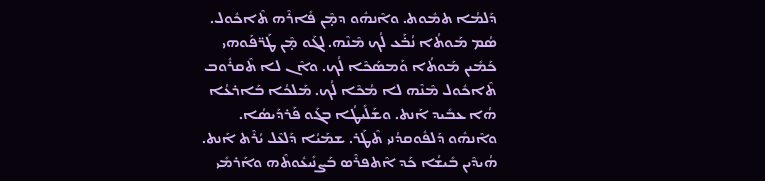ܕܰܠܡܳܐ ܬܡܽܘܬ. ܘܐܶܢܗܽܘ ܕܡ̣ܶܢ ܦܺܐܪܶܗ ܬܶܐܟܽܘܠ. ܣܳܡ ܡܰܘܬܳܐ ܢܳܒ̇ܰܥ ܠܳܟ ܡܶܢܶܗ. ܠܓܰܘ ܡ̣ܶܢ ܛܰܪ̈ܦܰܘܗܝ ܟܰܡܺܝܢ ܡܰܘܬܳܐ ܘܰܡܣܰܟܶܐ ܠܳܟ. ܘܐܶܢ ܠܐ ܬܶܩܪܽܘܒ ܬܶܐܟܽܘܠ ܡܶܢܶܗ ܠܐ ܡܳܟܶܐ ܠܳܟ. ܡܰܠܟܳܐ ܒܰܐܪܥܳܐ ܗܳܐ ܥܒܺܝܕ ܐܰܢܬ. ܘܫܰܠܺܝܛܳܐ ܒܓܰܘ ܦܰܪܕܰܝܣܳܐ. ܘܐܶܢܗܽܘ ܕܰܠܦܽܘܩܕܳܢܝ ܬܶܛܰܪ. ܫܡܰܝܳܐ ܕܰܠܥܶܠ ܝܳܪܶܬ ܐܰܢܬ. ܗܳܝܕܶܝܢ ܒܺܝܫܳܐ ܟܰܕ ܐܶܬܦܪܶܣ ܒܰܨܢܺܝܥܽܘܬܶܗ ܘܐܰܪܡܺܝ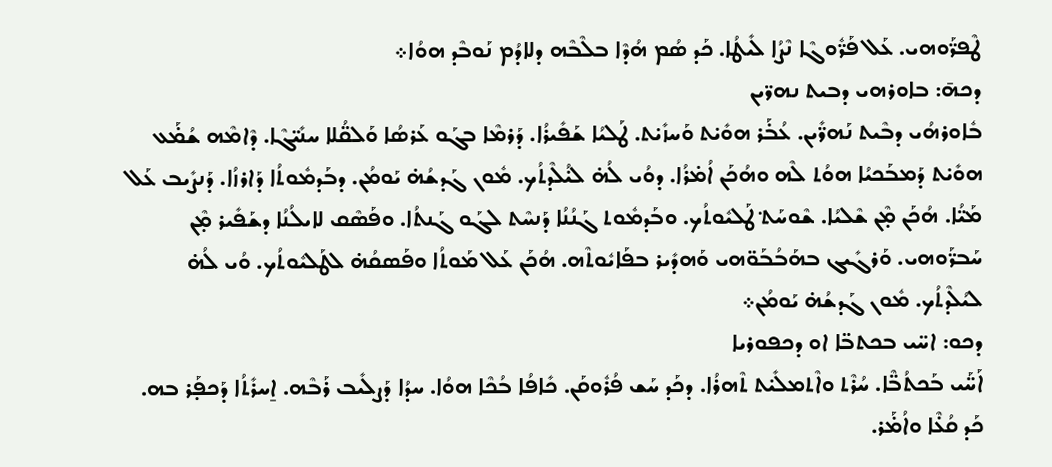ܛܶܦܪ̈ܰܘܗܝ. ܥܰܠ ܦܰܪ̈ܽܘܓܶܐ ܢܶܨܳܐ ܠܺܝܛܳܐ. ܟܰܕ ܣܳܡ ܗܳܕܶܐ ܒܠܶܒܶܗ ܕܠܐܕܳܡ ܢܰܘܒܶܕ ܗܘܳܐ܀
ܕܟܗ̄: ܒܐܘܪܗܝ ܕܒܝܬ ܢܗܪ̈ܝܢ
ܒܽܐܘܪܗܳܝ ܕܒܶܝܬ ܢܰܗܪ̈ܺܝܢ. ܥܳܒ̇ܰܪ ܗܘܺܝ̇ܬ ܘܰܚܙܺܝ̇ܬ. ܛܰܠܝܳܐ ܫܰܦܺܝܪܳܐ. ܕܰܪܡܶܐ ܒܓܰܘ ܥܰܪܣܳܐ ܘܰܠܩ̈ܳܠܐ ܚܢܺܝ̈ܓܶܐ. ܕܶܐܡܶܗ ܫܳܡ̇ܰܥ ܗܘܺܝ̇ܬ ܕܰܡܒܰܟܝܳܐ ܗܘܳܬ ܠܶܗ ܘܗܳܟܰܢ ܐܳܡ̇ܪܳܐ. ܕܘܳܝ ܠܳܗ̇ ܠܝ̇ܳܠܶܕܬܳܟ. ܡܽܘܢ ܓܰܕܫܳܗ̇ ܝܰܘܡܳܢ. ܕܒܰܕܡܽܘܬܳܐ ܕܰܐܪܙܳܐ. ܕܰܢܨܺܝܒ ܥܰܠ ܡܰܝ̈ܳܐ. ܗܳܟܰܢ ܡ̣ܶܢ ܫܶܠܝܳܐ. ܫܶܘܚܰܬ݀ ܛܰܠܝܽܘܬܳܟ. ܘܒܰܕܡܽܘܬ ܓܰܢܳܢܳܐ ܕܰܢܚܶܬ ܠܓܰܘ ܓܰܢܬܳܐ. ܘܦܰܣܶܩ ܠܐܝܠܳܢܳܐ ܕܫܰܦܺܝܪ ܡ̣ܶܢ ܚܰܒܪ̈ܰܘܗܝ. ܘܰܪܓܺܝܓ ܒܗܰܒܳܒܰܘ̈ܗܝ ܘܰܗܕܺܝܪ ܒܦܰܐܝܽܘܬܶܗ. ܗܳܟܰܢ ܥܰܠ ܡܰܘܬܳܐ ܘܦܰܣܩܳܗ̇ ܠܛܰܠܝܽܘܬܳܟ. ܘܳܝ ܠܳܗ̇ ܠܝܳܠܶܕܬܳܟ. ܡܽܘܢ ܓܰܕܫܳܗ̇ ܝܰܘܡܳܢ܀
ܕܟܘ: ܐܚ̈ܝ ܒܟܬܒ̈ܐ ܐܘ ܕܟܦܘܪܝܐ
ܐܰܚ̈ܰܝ ܒܰܟܬܳܒ̈ܶܐ. ܚܳܪܶܬ ܘܐܶܬܡܠܺܝ̇ܬ ܬܶܗܪܳܐ. ܕܟܰܕ ܚܰܫ ܦܳܪܽܘܩܰܢ. ܟܺܐܦܳܐ ܒܳܟܶܐ ܗܘܳܐ. ܚܕܳܐ ܕܰܨܠܺܝܒ ܪܰܒܶܗ. ܐ̱ܚܪܺܬܳܐ ܕܰܟܦ̣ܰܪ ܒܗ. ܟܰܕ ܩܳܥ̇ܶܐ ܘܐܳܡ̇ܰܪ.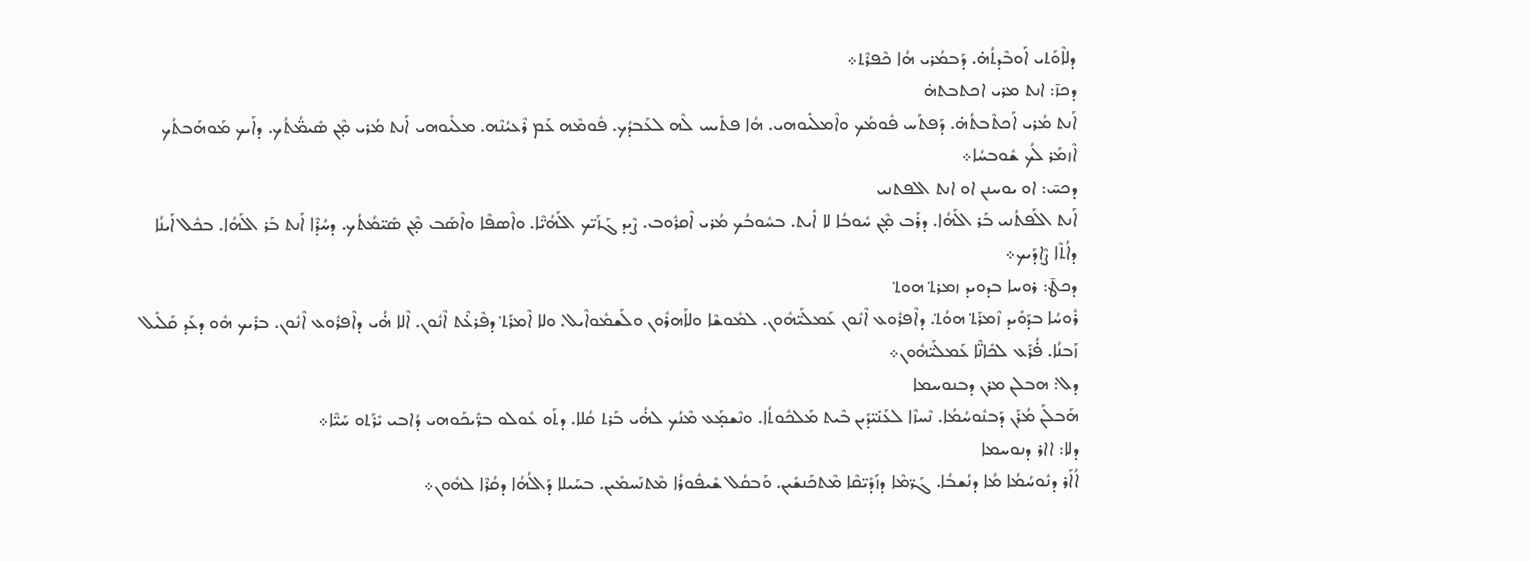ܕܠܐܶܘܰܬܝ ܐܰܘܒܶܕܬܳܗ̇. ܕܰܒܡܳܪܝ ܗܳܐ ܟܶܦܪܶܬ܀
ܕܟܙ̄: ܐܢܬ ܡܪܝ ܐܟܬܒܬܗ̇
ܐܰܢܬ ܡܳܪܝ ܐܰܟܬܶܒܬܳܗ̇. ܕܰܦܬܰܚ ܦܽܘܡܳܟ ܘܐܶܡܠܺܝܘܗܝ. ܗܳܐ ܦܬܺܝܚ ܠܶܗ ܠܥܰܒܕܳܟ. ܦܽܘܡܶܗ ܥܰܡ ܪܶܥܝܳܢܶܗ. ܡܠܺܝܘܗܝ ܐܰܢܬ ܡܳܪܝ ܡ̣ܶܢ ܣܺܝܡ̈ܳܬܳܟ. ܕܐܰܝܟ ܡܰܘܗܰܒܬܳܟ ܐܶܙܡܰܪ ܠܳܟ ܫܽܘܒܚܳܐ܀
ܕܟܚ̄: ܐܘ ܝܘܚܢܢ ܐܘ ܐܢܬ ܐܠܦܬܢܝ
ܐܰܢܬ ܐܠܰܦܬܳܢܝ ܒܰܪ ܐܠܰܗܳܐ. ܕܪܰܒ ܡ̣ܶܢ ܚܽܘܒܳܐ ܠܐ ܐܺܝܬ. ܒܚܽܘܒܳܟ ܡܳܪܝ ܐܶܩܪܽܘܒ. ܨܶܝܕ ܓܰܙܰܝ̈ܟ ܐܠܰܗܳܝ̈ܶܐ. ܘܐܶܣܦܶܐ ܘܐܶܣܰܒ ܡ̣ܶܢ ܣܺܝ̈ܡܳܬܳܟ. ܕܚܳܕ̇ܶܐ ܐܰܢܬ ܒܰܪ ܐܠܰܗܳܐ. ܒܟܽܠ ܐܰܝܢܳܐ ܕܐܳܬܶܐ ܨܶܐܕܰܝܟ܀
ܕܟܛ̄: ܪܘܚܐ ܒܕܘܝܕ ܙܡܪܬ݀ ܗܘܬ݀
ܪܽܘܚܳܐ ܒܕܰܘܺܝܕ ܙܶܡܪܰܬ݀ ܗܘܳܬ݀. ܕܐܶܦܪܽܘܥ ܐܶܢܽܘܢ ܥܰܡܠܰܝ̈ܗܽܘܢ. ܠܡܽܘܫܶܐ ܘܠܐܰܗܪܽܘܢ ܘܠܰܫܡܽܘܐܶܝܠ. ܘܠܐ ܐܶܡܪܰܬ݀ ܕܦܶܪܥ̇ܶܬ ܐܶܢܽܘܢ. ܐܶܠܐ ܗ̇ܳܝ ܕܐܶܦܪܽܘܥ ܐܶܢܽܘܢ. ܒܪܺܝܟ ܗܽܘ ܕܥܰܕ ܩܰܠܺܝܠ ܙܰܒܢܳܐ. ܦ̇ܳܪܰܥ ܠܟܺܐܢ̈ܶܐ ܥܰܡܠܰܝ̈ܗܽܘܢ܀
ܕܠ: ܗܒܠܢ ܡܪܢ ܕܒܢܘܚܡܐ
ܗܰܒܠܰܢ ܡܳܪܰܢ ܕܰܒܢܽܘܚܳܡܳܐ. ܢܶܚܙܶܐ ܠܥܰܢܺܝ̈ܕܰܝܢ ܒܶܝܬ ܡܰܠܟܽܘܬܳܐ. ܘܢܶܫܡ̣ܰܥ ܡܶܢܳܟ ܠܗ̇ܳܝ ܒܰܪܬ ܩܳܠܐ. ܕܬܰܘ ܥܽܘܠܘ ܒܪ̈ܺܝܟܰܘܗܝ ܕܳܐܒܝ ܝܺܪܰܬܘ ܚܰܝ̈ܶܐ܀
ܕܠܐ: ܐܐܪ ܕܢܘܚܡܐ
ܐܳܐܰܪ ܕܢܽܘܚܳܡܳܐ ܡܳܐ ܕܢܳܫܒܳܐ. ܓܰܪ̈ܡܶܐ ܕܙܰܕܺܝ̈ܩܶܐ ܡܶܬܟܰܢܫܺܝܢ. ܘܰܒܩܳܠ ܫܺܝܦܽܘܪܳܐ ܡܶܬܢܰܚܡܺܝܢ. ܒܚܰܝܠܐ ܕܰܐܠܳܗܳܐ ܕܩܳܪܶܐ ܠܗܽܘܢ܀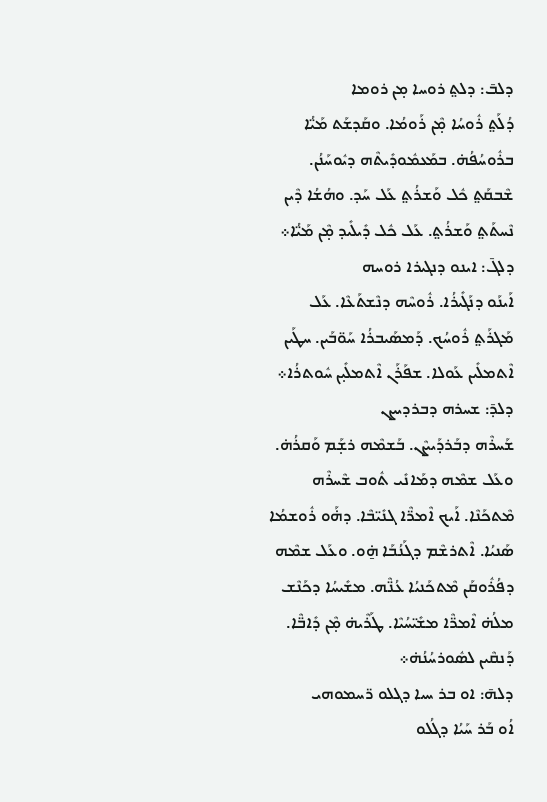ܕܠܒ̄: ܕܠܬ݀ ܪܘܚܐ ܡ̣ܢ ܪܘܡܐ
ܕܳܠܰܬ݀ ܪܽܘܚܳܐ ܡ̣ܶܢ ܪܰܘܡܳܐ. ܘܩܰܕܫܰܬ ܡܰܝ̈ܳܐ ܒܪܽܘܚܳܦܳܗ̇. ܒܡܰܥܡܽܘܕܺܝܬܶܗ ܕܝܽܘܚܰܢܳܢ. ܫܶܒܩܰܬ݀ ܟܽܠ ܘܰܫܪܳܬ݀ ܥܰܠ ܚܰܕ. ܘܗܳܫܳܐ ܕܶܝܢ ܢܶܚܬܰܬ݀ ܘܰܫܪܳܬ݀. ܥܰܠ ܟܽܠ ܕܺܝܠܺܝܕ ܡ̣ܶܢ ܡܰܝ̈ܳܐ܀
ܕܠܓ̄: ܐܝܢܘ ܕܢܓܝܪܐ ܪܘܚܗ
ܐܰܝܢܰܘ ܕܢܰܓܺܝܪܳܐ. ܪܽܘܚܶܗ ܕܢܶܫܬܰܥܶܐ. ܥܰܠ ܡܰܓܪܰܬ݀ ܪܽܘܚܳܟ. ܕܰܡܣܰܝܒܪܳܐ ܚܰܘ̈ܒܰܝܢ. ܚܛܰܝܢ ܐܶܬܡܠܺܝܢ ܥܰܘܠܐ. ܫܦܰܪܰܢ ܐܶܬܡܠܺܝ̣ܢ ܚܽܘܬܪܳܐ܀
ܕܠܕ̄: ܫܚܪܗ ܕܒܪܕܝܨܢ
ܫܰܚܪܶܗ ܕܒܰܪܕܰܝܨܶܢ. ܒܰܫܡܶܗ ܪܫ̣ܰܡ ܘܰܩܪܳܗ̇. ܘܥܰܠ ܫܡܶܗ ܕܡܰܐܢܺܝ ܬܽܘܒ ܫܶܚܪܶܗ ܡܶܬܟܰܢܶܐ. ܐܰܝܟ ܐܶܡܪ̈ܶܐ ܓܢܺܝ̈ܒܶܐ. ܕܗ̇ܰܘ ܪܽܘܫܡܳܐ ܣܰܢܝܳܐ. ܐܶܬܪܫܶܡ ܕܓܰܢܳܒܰܐ ܗ̱̇ܘ. ܘܥܰܠ ܫܡܶܗ ܕܦܳܪܽܘܩܰܢ ܡܶܬܟܰܢܝܳܐ ܥܳܢ̈ܶܗ. ܡܫܺܝܚܳܐ ܕܟܰܢܶܫ ܡܠܳܗ̇ ܐܶܡܪ̈ܶܐ ܡܫܺܝ̈ܚܳܝܶܐ. ܛܰܪܶܝܗ̇ ܡ̣ܶܢ ܕܺܐܒ̈ܶܐ. ܕܰܢܩܶܝܢ ܠܣܽܘܪܚܳܢܳܗ̇܀
ܕܠܗ̄: ܐܘ ܒܪ ܚܝܐ ܕܓܠܘ ܪ̈ܚܡܘܗܝ
ܐܳܘ ܒܰܪ ܚܰܝܳܐ ܕܓܳܠܘ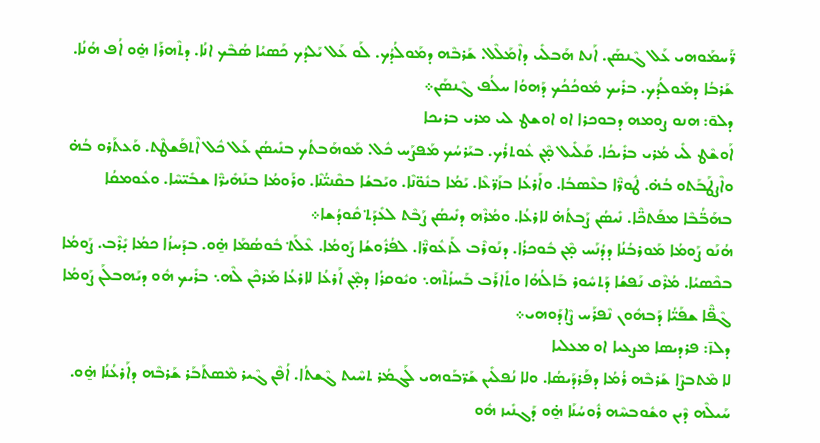ܪ̈ܰܚܡܰܘܗܝ ܥܰܠ ܓܶܢܣܰܢ. ܐܰܢܬ ܗܰܒܠܺܝ ܕܐܶܡܰܠܶܠ. ܫܰܪܒܶܗ ܕܡܰܘܠܳܕܳܟ. ܠܰܘ ܥܰܠ ܝܰܠܕܳܟ ܟܰܣܝܳܐ ܣܳܒܶܟ ܐܢܳܐ. ܕܬܶܗܪܰܐ ܗ̱̇ܘ ܐܳܦ ܗܳܢܳܐ. ܫܰܪܒܳܐ ܕܡܰܘܠܳܕܳܟ. ܒܪܺܝܟ ܡܽܘܟܳܟܳܟ ܕܰܗܘܳܐ ܚܠܳܦ ܓܶܢܣܰܢ܀
ܕܠܘ̄: ܗܢܘ ܨܘܡܗ ܕܒܘܟܪܐ ܐܘ ܐܘܫܛ ܠܝ ܡܪܝ ܒܪܝܟܐ
ܐܰܘܫܶܛ ܠܺܝ ܡܳܪܝ ܒܪܺܝܟܳܐ. ܩܰܠܺܝܠ ܡ̣ܶܢ ܥܽܘܬܪܳܟ. ܒܝܰܪܚܳܟ ܡܰܦܨܰܚ ܟܽܠ. ܡܰܘܗܰܒܬܳܟ ܒܢܺܝܣܳܢ ܥܰܠ ܟܽܠ ܐܶܬܦܰܫܛܶܬ. ܘܰܥܬܰܪܘ ܒܳܗ̇ ܘܐܶܨܛܰܒܰܬܘ ܒܳܗ̇. ܛܽܘܪ̈ܶܐ ܒܥܶܣܒܳܐ. ܘܐܰܪܥܳܐ ܒܙܰܪ̈ܥܶܐ. ܝܰܡܳܐ ܒܢܽܘ̈ܢܶܐ. ܘܝܰܒܫܳܐ ܒܩܶܢܝ̈ܳܢܶܐ. ܘܪܰܘܡܳܐ ܒܢܰܗܺܝܪ̈ܶܐ ܫܒܺܝ̈ܚܶܐ. ܘܥܽܘܡܩܳܐ ܒܗܰܒ̈ܳܒܶܐ ܡܦܰܬܟ̈ܶܐ. ܢܺܝܣܳܢ ܨܰܒܬܳܗ̇ ܠܐܪܥܳܐ. ܘܡܳܪܶܗ ܕܢܺܝܣܳܢ ܨܰܒܶܬ ܠܥܺܕܰܬ݀ ܩܽܘܕܳܫܐ܀
ܗܳܢܰܘ ܨܰܘܡܳܐ ܡܰܘܪܒܳܢܳܐ ܕܕܳܢܰܚ ܡ̣ܶܢ ܒܽܘܟܪܳܐ. ܕܢܰܘܪܶܒ ܠܰܙܥܽܘܪ̈ܶܐ. ܠܦܳܪܽܘܫܳܐ ܨܰܘܡܳܐ. ܥܶܠܰܬ݀ ܒܽܘܣܳܡܰܐ ܗ̱̇ܘ. ܒܕܰܚܙܳܐ ܟܡܳܐ ܝ̣ܺܪܶܒ. ܨܰܘܡܳܐ ܒܟܶܣܝܳܐ. ܡܳܪܶܩ ܢܰܦܫܳܐ ܕܰܬܚܽܘܪ ܒܰܐܠܳܗܳܐ ܘܬܺܐܪܰܒ ܒܰܚܙܳܬܶܗ܆ ܘܝܽܘܩܪܳܐ ܕܡ̣ܶܢ ܐܰܪܥܳܐ ܠܐܪܥܳܐ ܡܰܪܟܶܢ ܠܶܗ܆ ܒܪܺܝܟ ܗܽܘ ܕܝܰܗܒܠܰܢ ܨܰܘܡܳܐ ܓܶܦ̈ܶܐ ܫܦܰܝ̈ܳܐ ܕܰܒܗܽܘܢ ܢܶܦܪܰܚ ܨܶܐܕܰܘܗܝ܀
ܕܠܙ̄: ܦܪܕܝܣܐ ܡܨܥܝܐ ܐܘ ܡܥܠܝܐ
ܠܐ ܡܶܬܒܨܶܐ ܫܰܪܒܶܗ ܪܳܡܳܐ ܕܦܰܪܕܰܝܣܳܐ. ܘܠܐ ܢܳܦܠܺܝܢ ܫܰܪ̈ܒܰܘܗܝ ܠܰܓܡܳܪ ܬܚܶܝܬ ܓܶܫܬܳܐ. ܐܳܦܶܢ ܓܶܝܪ ܡܶܣܬܰܒܰܪ ܫܰܪܒܶܗ ܕܐܰܪܥܳܢܳܐ ܗ̱̇ܘ. ܚܰܝܠܶܗ ܕܶܝܢ ܘܫܽܘܒܚܶܗ ܪܽܘܚܳܢܰܐ ܗ̱̇ܘ ܕܰܓܢܺܝܙ ܗܽܘ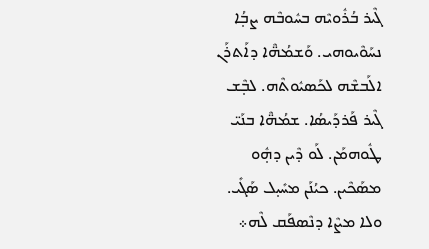ܓܶܝܪ ܒܳܪܽܘܝܶܗ ܒܚܽܘܒܶܗ ܨܒ̣ܳܐ ܢܚܰܘܶܝܘܗܝ. ܘܰܫܡܳܗ̈ܶܐ ܕܐܰܬܪܰܢ ܐܠܰܒܫܶܗ ܠܟܰܣܝܽܘܬܶܗ. ܠܒ̣ܶܫ ܓܶܝܪ ܦܰܪܕܰܝܣܳܐ. ܫܡܳܗ̈ܶܐ ܒܢܰܝ̈ ܛܽܘܗܡܰܢ. ܠܰܘ ܕܶܝܢ ܕܗ̣ܽܘ ܡܣܰܟܶܝܢ. ܟܝܳܢܰܢ ܡܚܺܝ̣ܠ ܣܰܓܺܝ. ܘܠܐ ܡܨܶܐ ܕܢܶܣܦܰܩ ܠܶܗ܀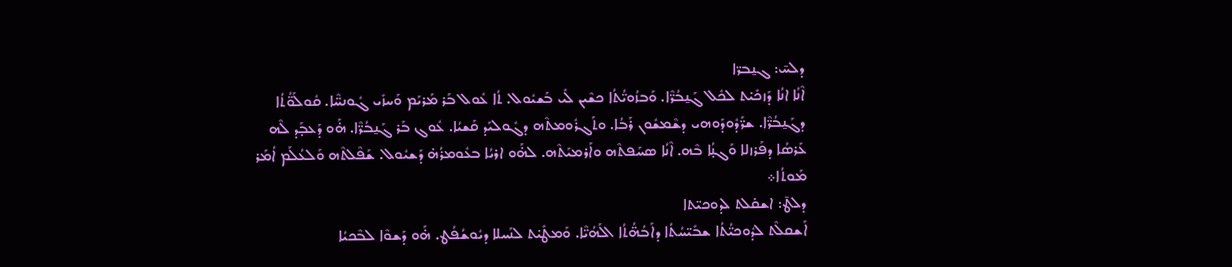ܕܠܚ̄: ܓܢ̱ܒܪ̈ܐ
ܐܶܢܳܐ ܐܢܳܐ ܕܰܙܟܺܝ̇ܬ ܠܟܽܠ ܓܰܢ̱ܒܳܪ̈ܶܐ. ܘܰܒܙܳܘܝ̈ܳܬܳܐ ܟܫܶܝܢ ܠܺܝ ܒܰܫܝܽܘܠ. ܬܳܐ ܥܽܘܠ ܒܰܪ ܡܰܪܝܰܡ ܘܰܚܙܺܝ ܓܽܘܢܚ̈ܶܐ. ܩܽܘܠܰܘ̈ܳܬܳܐ ܕܓܰܢ̱ܒܳܪ̈ܶܐ. ܫܪ̈ܰܕܽܘܕܰܘܗܝ ܕܫܶܡܫܽܘܢ ܪܰܒܳܐ. ܘܬܰܓܪܽܘܡܬܶܗ ܕܓܽܘܠܝܰܕ ܩܰܫܝܳܐ. ܥܽܘܓ ܒܰܪ ܓܰܢ̱ܒܳܪ̈ܶܐ. ܗ̇ܰܘ ܕܰܥܒ̣ܰܕ ܠܶܗ ܥܰܪܣܳܐ ܕܦܰܪܙܠܐ ܘܰܓܢ̣ܳܐ ܒܶܗ. ܐܶܢܳܐ ܣܚܰܦܬܶܗ ܘܐܰܪܡܝܰܬܶܗ. ܠܗ̇ܰܘ ܐܪܝܳܐ ܒܥܽܘܡܪܳܗ̇ ܕܰܫܝܽܘܠ. ܫܰܦܶܠܬܶܗ ܘܰܠܥܳܠܰܡ ܐܳܡܰܪ ܡܰܘܬܳܐ܀
ܕܠܛ̄: ܐܫܩ̇ܠܬ ܠܕܘܟܝ̈ܬܐ
ܐܰܫܩܠܶܬ ܠܕܽܘܟܝ̈ܳܬܳܐ ܫܒܺܝ̈ܚܳܬܳܐ ܕܐܰܒܳܗ̈ܳܬܳܐ ܐܠܰܗܳܝ̈ܶܐ. ܘܰܡܛܺܝ̇ܬ ܠܢܰܚܠܐ ܕܝܽܘܫܳܦܳܛ. ܗ̇ܰܘ ܕܰܫܘܶܐ ܠܒܶܟܝܳܐ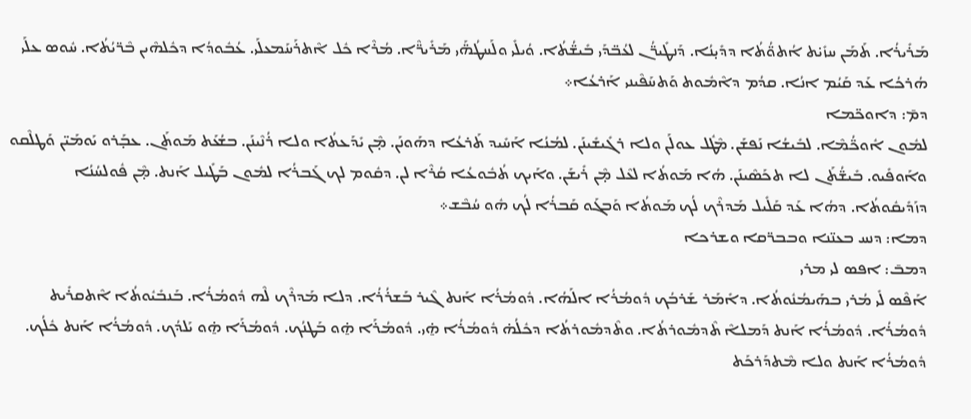ܡܰܪܺܝܪܳܐ. ܬܰܡܰܢ ܚܙܺܝ̇ܬ ܐܳܬܘ̈ܳܬܳܐ ܕܕܺܝ̣ܢܳܐ. ܕܰܢܛܺܝܪ̈ܳܢ ܠܥܳܒ̈ܕܰܝ ܒܺܝܫ̈ܳܬܳܐ. ܘܳܝܠܺܝ ܘܠܰܚܛܳܗ̈ܰܝ ܡܰܪܺܝܪ̈ܶܐ. ܡܳܪܶܐ ܟܽܠ ܐܶܬܪܰܚܰܡܥܠܰܝ. ܥܳܒܽܘܕܳܐ ܕܟܽܠܗܶܝܢ ܒܶܪ̈ܝܳܬܳܐ. ܚܽܘܣ ܥܠܰܝ ܗܳܪܟܳܐ ܥܰܕ ܩܰܝܳܡ ܐܢܳܐ. ܩܕܳܡ ܕܐܶܡܽܘܬ ܘܰܬܚܰܦܶܝܢܝ ܐܰܪܥܳܐ܀
ܕܡ̄: ܕܐܘܟ̈ܡܐ
ܠܡܽܘܢ ܐܽܘܟ̈ܳܡܶܐ. ܠܒܺܝܫܳܐ ܢܰܦܫܰܢ. ܡܶܛܽܠ ܥܘܠܰܢ ܘܠܐ ܪܓܺܝܫܺܝܢܰܢ. ܠܡܳܢܳܐ ܐܰܚܺܝܕ ܬܰܪܥܳܐ ܕܗܰܘܢܰܢ. ܡ̣ܶܢ ܝܺܕܰܥܬܳܐ ܘܠܐ ܪܳܢܶܝܢܰܢ. ܒܫܳܥܰܬ ܡܰܘܬܰܢ. ܥܒ̣ܰܪܘ ܝܰܘܡܰܝ̈ܢ ܘܰܛܠܶܩܘ ܘܐܰܘܦܺܝܘ. ܒܺܝܫ̈ܳܬܰܢ ܠܐ ܬܟܰܣܶܝܢܰܢ. ܗܳܐ ܡܰܘܬܳܐ ܠܥܶܠ ܡ̣ܶܢ ܪܺܝܫܰܢ. ܘܐܰܝܟ ܬܳܒܽܘܥܳܐ ܩܳܪܶܐ ܠܢ. ܕܩܽܘܡ ܠܟ ܓܰܒܪܳܐ ܠܡܽܘܢ ܒܰܛܺܝܠ ܐܰܢܬ. ܡ̣ܶܢ ܦܽܘܠܚܳܢܳܐ ܕܙܰܕܺܝܩܽܘܬܳܐ. ܕܗܳܐ ܥܰܕ ܩܰܠܺܝܠ ܡܰܕܪܶܟ ܠܳܟ ܡܰܘܬܳܐ ܘܰܒܓܰܘ ܩܰܒܪܳܐ ܠܳܟ ܗܽܘ ܚܳܒܶܫ܀
ܕܡܐ: ܕܢܚ ܒܥܢ̈ܢܐ ܘܒܒܪ̈ܩܐ ܘܫܪܟܐ
ܕܡܒ̄: ܐܦܣ ܠܝ ܡܪܝ
ܐܰܦܶܣ ܠܺܝ ܡܳܪܝ ܒܗܰܝܡܳܢܽܘܬܳܐ. ܕܐܺܡܰܪ ܫܰܪܒܳܟ ܕܽܘܡܳܪܳܐ ܐܠܰܗܳܐ. ܕܽܘܡܳܪܳܐ ܐܰܢܬ ܓܶܝܪ ܒܰܫܪܳܪܳܐ. ܕܠܐ ܡܰܕܪܶܟ ܠܶܗ ܕܽܘܡܳܪܳܐ. ܒܰܢܒܺܝܽܘܬܳܐ ܐܶܬܩܪܺܝܬ ܕܽܘܡܳܪܳܐ. ܕܽܘܡܳܪܳܐ ܐܰܢܬ ܕܰܡܠܐܶ ܬܶܕܡܽܘܪܬܳܐ. ܘܬܶܕܡܽܘܪܬܳܐ ܕܟܽܠܳܗ̇ ܕܽܘܡܳܪܳܐ ܗ̱̇ܝ. ܕܽܘܡܳܪܰܐ ܗ̱̇ܘ ܒܰܛܢܳܟ. ܕܽܘܡܳܪܰܐ ܗ̱̇ܘ ܝܰܠܕܳܟ. ܕܽܘܡܳܪܳܐ ܐܰܢܬ ܟܽܠܳܟ. ܕܽܘܡܳܪܳܐ ܐܰܢܬ ܘܠܐ ܡܶܬܕܰܪܟܰܬ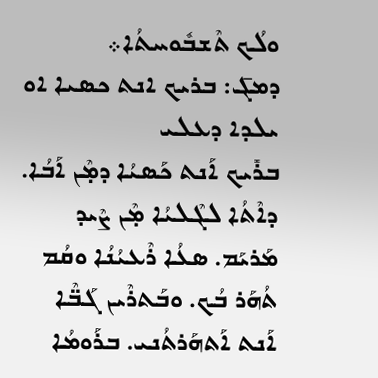ܘܠܳܟ ܬܶܫܒܽܘܚܬܳܐ܀
ܕܡܓ̄: ܒܪܝܟ ܐܢܬ ܟܣܝܐ ܐܘ ܝܠܕܐ ܕܥܠܝ
ܒܪܺܝܟ ܐܰܢܬ ܟܰܣܝܳܐ ܕܡ̣ܶܢ ܐܰܒܳܐ. ܕܐܶܬܳܐ ܠܓܶܠܝܳܐ ܡ̣ܶܢ ܨܶܝܕ ܡܰܪܝܰܡ. ܣܥܳܐ ܪܶܥܝܳܢܳܐ ܘܩܳܡ ܬܳܗܰܪ ܒܳܟ. ܘܒܰܬܪܶܝܢ ܓܰܒ̈ܶܐ ܐܰܢܬ ܐܰܬܗܰܪܬܳܢܝ. ܒܪܰܘܡܳܐ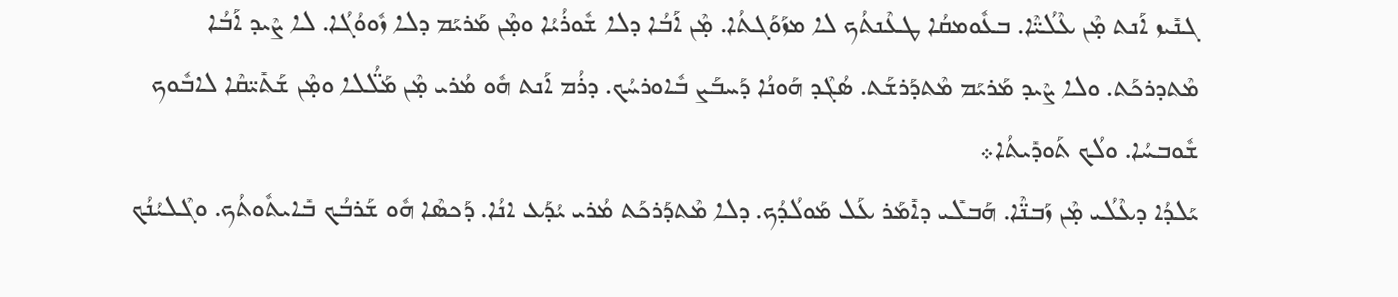ܓܢܺܝܙ ܐܰܢܬ ܡ̣ܶܢ ܥܶܠܳܝ̈ܶܐ. ܒܥܽܘܡܩܳܐ ܛܥܶܢܬܳܟ ܠܐ ܡܙܰܘܰܓܬܳܐ. ܡ̣ܶܢ ܐܰܒܳܐ ܕܠܐ ܫܽܘܪܳܝܳܐ ܘܡ̣ܶܢ ܡܰܪܝܰܡ ܕܠܐ ܙܽܘܘܳܓܳܐ. ܠܐ ܨܶܝܕ ܐܰܒܳܐ ܡܶܬܕܪܟܰܬ. ܘܠܐ ܨܶܝܕ ܡܰܪܝܰܡ ܡܶܬܕܰܪܫܰܬ. ܣܳܓܶܕ ܗܰܘܢܳܐ ܕܰܚܒܰܨ ܒܽܐܘܪܚܳܟ. ܕܪܳܡ ܐܰܢܬ ܗܽܘ ܡܳܪܝ ܡ̣ܶܢ ܡܰܠ̈ܳܠܐ ܘܡ̣ܶܢ ܫܰܬܺܝ̈ܩܶܐ ܠܐܒܽܘܟ ܫܽܘܒܚܳܐ. ܘܠܳܟ ܬܰܘܕܺܝܬܳܐ܀
ܝܰܠܕܳܐ ܕܥܶܠܳܝ ܡ̣ܶܢ ܙܰܒܢ̈ܶܐ. ܗܰܒܠܺܝ ܕܐܺܡܰܪ ܥܰܠ ܡܰܘܠܳܕܳܟ. ܕܠܐ ܡܶܬܕܰܪܟܰܬ ܡܳܪܝ ܝܳܕܰܥ ܐܢܳܐ. ܕܰܟܣܶܐ ܗܽܘ ܫܰܪܒܳܟ ܒܺܐܝܬܽܘܬܳܟ. ܘܓܶܠܝܳܢܳܟ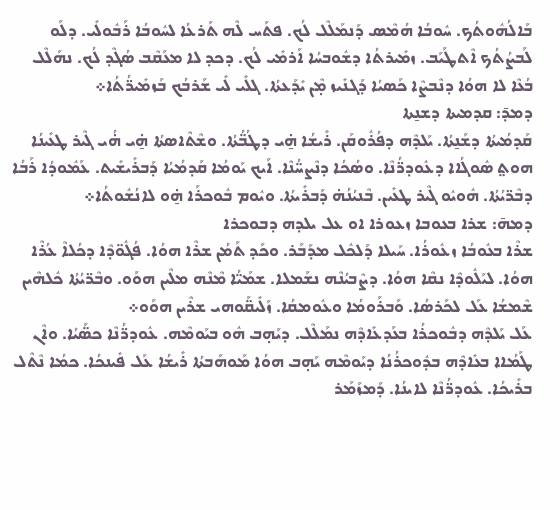ܒܰܐܠܳܗܽܘܬܳܟ. ܚܽܘܒܳܐ ܗܳܡܶܣ ܕܰܢܡܰܠܶܠ ܠܳܟ. ܦܬܰܚ ܠܶܗ ܬܰܪܥܳܐ ܠܚܽܘܒܳܐ ܪܰܒܽܘܠܺܝ. ܕܠܰܘ ܠܰܒܨܳܬܳܟ ܐܶܬܛܰܝܰܒ. ܙܡܺܝܪܬܳܐ ܕܫܽܘܒܚܳܐ ܐܰܪܡܺܝ ܠܳܟ. ܕܟܕ ܠܐ ܡܥܰܩܶܒ ܣܳܓܶܕ ܠܳܟ. ܢܗܰܠܶܠ ܒܳܥܶܐ ܠܐ ܗܘܳܐ ܕܢܶܒܨܶܐ ܟܰܣܝܳܐ ܕܰܓܢܺܝܙ ܡ̣ܶܢ ܝܺܕܰܥܬܳܐ. ܓܠܺܝ ܠܺܝ ܫܰܪܒܳܟ ܒܰܙܡܺܝܪ̈ܳܬܳܐ܀
ܕܡܕ̄: ܩܕܡܝܬܐ ܕܫܢ̱ܬܐ
ܩܰܕܡܳܝܬܳܐ ܕܫܰܢ̱ܬܳܐ. ܝܰܠܕܶܗ ܕܦܳܪܽܘܩܰܢ. ܪܺܝܫܳܐ ܗ̱̇ܝ ܕܛܳܒ̈ܳܬܳܐ. ܘܫܶܬܶܐܣܬܳܐ ܗ̱̇ܝ ܗ̇ܳܝ ܓܶܝܪ ܛܥܺܝܢܳܐ ܗܘܬ݀ ܣܽܘܓܳܐܐ ܕܥܽܘܕܪ̈ܳܢܶܐ. ܘܣܳܟܳܐ ܕܢܶܨܚ̈ܳܢܶܐ. ܐܰܝܟ ܝܰܘܡܳܐ ܩܰܕܡܳܝܳܐ ܕܰܒܪܺܝܫܺܝܬ. ܥܰܡܽܘܕܳܐ ܪܰܒܳܐ ܕܒܶܪ̈ܝܳܬܳܐ. ܗܽܘܝܽܘ ܓܶܝܪ ܛܥܺܝܢ. ܒܶܢܝܳܢܳܗ̇ ܕܰܒܪܺܝܬܳܐ. ܘܝܽܘܡ ܒܽܘܟܪܰܐ ܗ̱̇ܘ ܠܐܢܳܫܽܘܬܳܐ܀
ܕܡܗ̄: ܫܪܐ ܒܥܘܒܐ ܙܥܘܪܐ ܐܘ ܥܠ ܝܠܕܗ ܕܒܘܟܪܐ
ܫܪܶܐ ܒܥܽܘܒܳܐ ܙܥܽܘܪܳܐ. ܚܰܝܠܐ ܕܰܠܟܽܠ ܡܕܰܒܰܪ. ܘܟܰܕ ܬܰܡܳܢ ܫܪܶܐ ܗܘܳܐ. ܦܳܓܽܘ̈ܕܶܐ ܕܟܳܠܐܶ ܥܳܪܶܐ ܗܘܳܐ. ܠܝܰܠܽܘܕܶܐ ܢܩܶܐ ܗܘܳܐ. ܕܨܶܒܝܳܢܶܗ ܢܫܰܡܠܐ. ܫܡܰܝ̈ܳܐ ܡܶܢܶܗ ܡܠܶܝܢ ܗܘܰܘ. ܘܒܶܪ̈ܝܳܬܳܐ ܟܽܠܗܶܝܢ ܫܶܡܫܳܐ ܥܰܠ ܠܟܰܪܣܳܐ. ܘܰܒܪܰܘܡܳܐ ܘܥܽܘܡܩܳܐ. ܙܰܠܺܝܩ̈ܰܘܗܝ ܫܪܶܝܢ ܗܘܰܘ܀
ܥܰܠ ܝܰܠܕܶܗ ܕܒܽܘܟܪܳܐ ܒܥܰܕܥܺܐܕܶܗ ܢܡܰܠܶܠ. ܕܝܰܗ̣ܒ ܗܽܘ ܒܝܰܘܡܶܗ. ܥܽܘܕܪ̈ܳܢܶܐ ܟܣ̈ܰܝܳܐ. ܘܐܶܢ ܛܰܡܳܐܐ ܒܥܺܐܕܶܗ ܒܕܽܘܟܪܳܢܳܐ ܕܝܰܘܡܶܗ ܝܰܗ̣ܒ ܗܘܳܐ ܡܰܘܗܰܒܬܳܐ ܪܺܝܫܳܐ ܥܰܠ ܦܺܝܢܟܳܐ. ܟܡܳܐ ܢܶܬܶܠ ܒܪܺܝܟܳܐ. ܥܽܘܕܪ̈ܳܢܶܐ ܠܐܝܢܳܐ. ܕܰܡܙܰܡܰܪ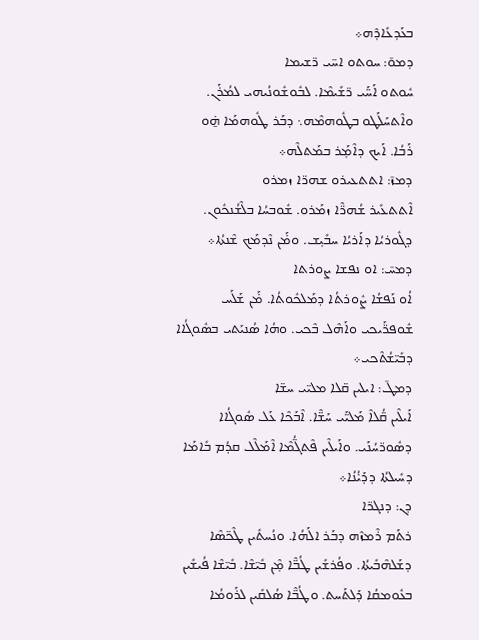ܒܥܰܕܥܺܐܕܶܗ܀
ܕܡܘ̄: ܚܘܬܘ ܐܚ̈ܝ ܪ̈ܫܝܡܐ
ܚܽܘܬܘ ܐܰܚ̈ܰܝ ܪ̈ܫܺܝܡܶܐ. ܠܒܽܘܫܽܘܢܳܝܗܝ ܠܡܳܪܰܢ. ܘܐܶܬܚܰܠܰܛܘ ܒܛܽܘܗܡܶܗ܆ ܕܒܰܪ ܛܽܘܗܡܰܐ ܗ̱̇ܘ ܪܰܒܳܐ. ܐܰܝܟ ܕܐܶܡ̣ܰܪ ܒܡܰܬܠܶܗ܀
ܕܡܙ̄: ܐܬܬܥܝܪܘ ܫܗܪ̈ܐ ܙܡܪܘ
ܐܶܬܬܥܺܝܪ ܫܳܗܪ̈ܶܐ ܙܡܰܪܘ. ܫܽܘܒܚܳܐ ܒܠܶܫܳܢܟܽܘܢ. ܕܓܽܘܪܝܳܐ ܕܐܰܪܝܳܐ ܚܒܺܝ̣ܫ. ܘܡ̇ܰܢ ܢܶܕܡܰܟ ܫܶܢܬܳܐ܀
ܕܡܚ̄: ܐܘ ܢܦܫܐ ܨܘܪܬܐ
ܐܳܘ ܢܰܦܫܳܐ ܨܽܘܪܬܳܐ ܕܡܰܠܟܽܘܬܳܐ. ܡ̇ܰܢ ܫܰܠܰܚ ܫܽܘܦܪ̈ܰܝܟܝ ܘܐܰܗܶܠ ܒܶܟܝ. ܘܗܳܐ ܣܳܢܝܰܬܝ ܒܣܽܘܓܳܐܐ ܕܒܺܝ̈ܫܳܬܶܟܝ܀
ܕܡܛ̄: ܐܝܠܝܢ ܩ̈ܠܐ ܡܠܝ̈ܝ ܚܫ̈ܐ
ܐܰܝܠܶܝܢ ܩ̈ܳܠܐܶ ܡܰܠܝ̈ܰܝ ܚܰܫ̈ܶܐ. ܐܶܒܰܟܶܐ ܥܰܠ ܣܽܘܓܳܐܐ ܕܣܽܘܪ̈ܚܳܢܰܝ. ܘܐܰܝܠܶܝܢ ܦܶܬܓ̈ܳܡܶܐ ܐܶܡܰܠܶܠ ܩܕܳܡ ܒܺܐܡܰܐ ܕܚܺܝܠܬܳܐ ܕܕܰܝ̇ܳܢܳܐ܀
ܕܢ: ܕܢܓܪ̈ܐ
ܪܬܰܡ ܪܶܡܙܶܗ ܕܒܰܪ ܐܠܰܗܳܐ. ܘܢܳܚܬܺܝܢ ܛܶܟ̈ܣܶܐ ܕܫܰܠܗܶܒܺܝܬܳܐ. ܘܦܳܪܫܺܝܢ ܛܳܒ̈ܶܐ ܡ̣ܶܢ ܒܺܝ̈ܫܶܐ. ܒܺܝ̈ܫܶܐ ܦܳܝܫܺܝܢ ܒܥܽܘܡܩܳܐ ܕܰܠܬܰܚܬ. ܘܛܳܒ̈ܶܐ ܣܳܠܩܺܝܢ ܠܪܰܘܡܳܐ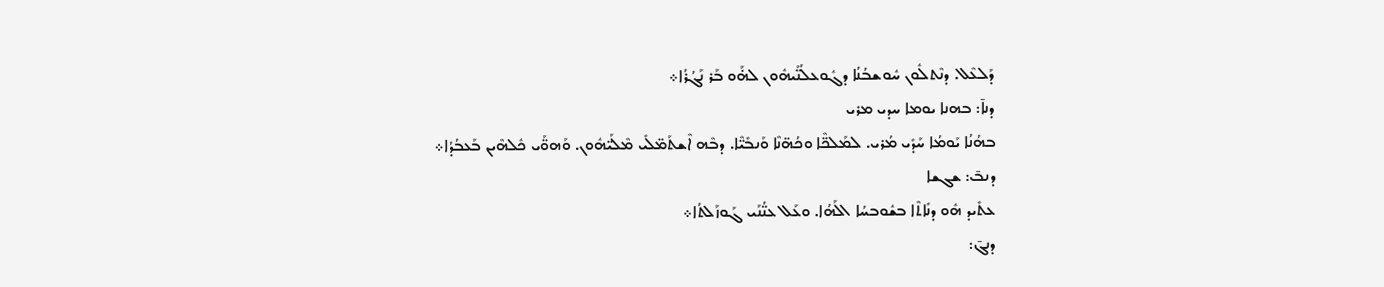ܕܰܠܥܶܠ. ܕܢܶܬܠܽܘܢ ܚܽܘܫܒܳܢܳܐ ܕܓܽܘܥܠܳܢ̈ܰܝܗܽܘܢ ܠܗ̇ܰܘ ܒܰܪ ܢܰܓܳܪܳܐ܀
ܕܢܐ̄: ܒܗܢܐ ܝܘܡܐ ܚܕܝ ܡܪܝ
ܒܗܳܢܳܐ ܝܰܘܡܳܐ ܚܰܕܺܝ ܡܳܪܝ. ܠܡܰܠܟ̈ܶܐ ܘܟܳܗ̈ܢܶܐ ܘܰܢܒܺܝ̈ܶܐ. ܕܒܶܗ ܐܶܫܬܰܡ̈ܠܺܝ ܡܶܠܰܝ̈ܗܽܘܢ. ܘܰܗܘ̈ܰܝ ܟܽܠܗܶܝܢ ܒܰܥܒܳܕܳܐ܀
ܕܢܒ̄: ܫܓܫܐ
ܥܬܺܝܕ ܗܽܘ ܕܢܺܐܬܶܐ ܒܫܽܘܒܚܳܐ ܐܠܰܗܳܐ. ܘܥܰܠ ܥܢ̈ܳܢܰܝ ܓܰܘܙܰܠܬܳܐ܀
ܕܢܓ̄: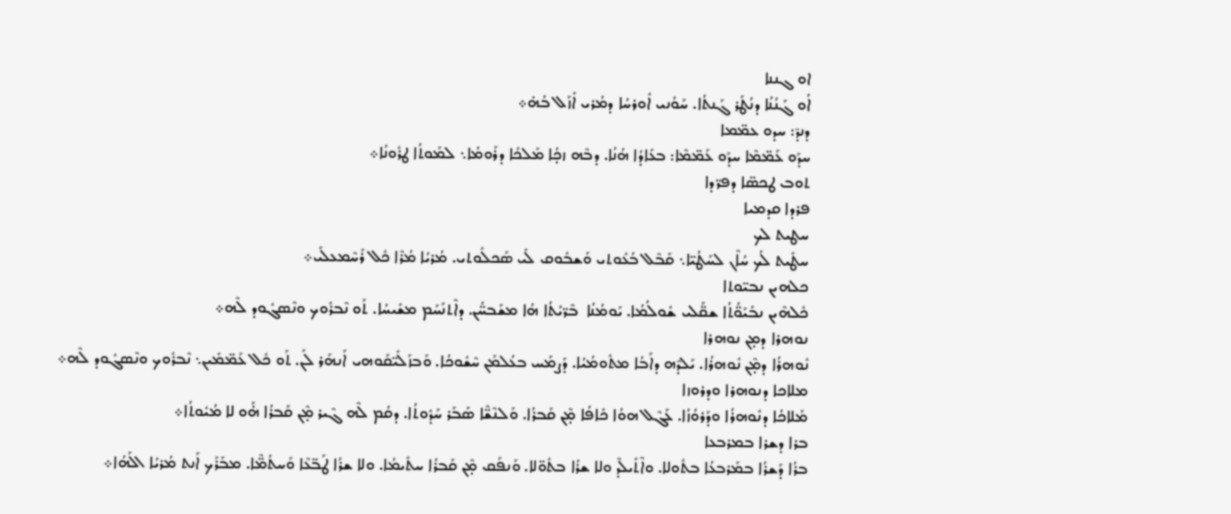ܐܘ ܓܢܢܐ
ܐܳܘ ܓܰܢܳܢܳܐ ܕܢܳܛܰܪ ܓܰܢܬܳܐ. ܚܰܘܳܢܝ ܐܽܘܪܚܳܐ ܕܡܳܪܝ ܐܺܙܰܠ ܒܳܗ̇܀
ܕܢܕ̄: ܚܕܘ ܥܡ̈ܡܐ
ܚܕܰܘ ܥܰܡ̈ܡܶܐ ܚܕܰܘ ܥܰܡ̈ܡܶܐ: ܒܥܺܐܕܳܐ ܗܳܢܳܐ. ܕܒܶܗ ܙܟ̣ܳܐ ܡܰܠܟܳܐ ܕܪܰܘܡܳܐ܆ ܠܡܰܘܬܳܐ ܛܪܽܘܢܳܐ܀
ܬܘܒ ܛܟܣ̈ܐ ܕܦܪ̈ܕܐ
ܦܪܕܐ ܩܕܡܝܐ
ܚܛܝܬ ܠܟ
ܚܛܺܝܬ ܠܳܟ ܚܳܐܶܢ ܠܚܰܛܳܝ̈ܐ܆ ܩܰܒܶܠ ܒܳܥܽܘܬܝ ܘܰܫܒܽܘܩ ܠܺܝ ܣܰܟܠܽܘܬܝ. ܡܳܪܝܳܐ ܡܳܪܶܐ ܟܽܠ ܪܰܚܶܡܥܠܰܝ܀
ܟܠܗܝܢ ܢܒܝ̈ܘܬܐ
ܟܽܠܗܶܝܢ ܢܒܺܝܰܘ̈ܳܬܳܐ ܫܩ̈ܰܠܝ ܫܽܘܠܳܡܳܐ. ܝܰܘܡܳܢܳܐ  ܒܶܪ̈ܝܳܬܳܐ ܗܳܐ ܡܫܰܒܚ̈ܳܢ. ܕܐܶܬܢܰܚܰܡ ܡܫܺܝܚܳܐ. ܬܰܘ ܢܶܒܪܽܘܟ ܘܢܶܣܓܽܘܕ ܠܶܗ܀
ܢܘܗܪܐ ܕܡ̣ܢ ܢܘܗܪܐ
ܢܽܘܗܪܳܐ ܕܡ̣ܶܢ ܢܽܘܗܪܳܐ. ܝܰܠܕܶܗ ܕܐܰܒܳܐ ܡܬܽܘܡܳܝܳܐ. ܕܰܨܡܰܚ ܒܥܳܠܡܰܢ ܚܶܫܽܘܟܳܐ. ܘܰܒܙܰܠܺܝ̈ܩܰܘܗܝ ܐܰܢܗܰܪ ܠܰܢ. ܬܰܘ ܟܽܠ ܥܰܡ̈ܡܺܝܢ܆ ܢܶܒܪܽܘܟ ܘܢܶܣܓܽܘܕ ܠܶܗ܀
ܡܠܐܟܐ ܕܢܘܗܪܐ ܘܕܪܘܙܐ
ܡܰܠܐܟܳܐ ܕܢܽܘܗܪܳܐ ܘܕܰܪܘܳܙܳܐ. ܥܰܓܶܠ ܗܘܳܐ ܟܺܐܦܳܐ ܡ̣ܶܢ ܩܰܒܪܳܐ. ܘܰܠܢܶܫ̈ܶܐ ܣܰܒܰܪ ܚܰܕܽܘܬܳܐ. ܕܩܳܡ ܠܶܗ ܓܶܝܪ ܡ̣ܶܢ ܩܰܒܪܳܐ ܗ̇ܰܘ ܠܐ ܡܳܝܽܘܬܳܐ܀
ܒܪܐ ܕܫܪܐ ܒܡܪܒܥܐ
ܒܪܳܐ ܕܰܫܪܳܐ ܒܡܰܪܒܥܳܐ ܒܬܽܘܠܐ. ܘܐܶܬܺܝܠܶܕ ܘܠܐ ܫܪܳܐ ܒܬܽܘ̈ܠܐ. ܘܰܢܦܰܩ ܡ̣ܶܢ ܩܰܒܪܳܐ ܚܬܺܝܡܳܐ. ܘܠܐ ܫܪܳܐ ܛܰܒ̈ܥܶܐ ܘܰܚܬܳܡ̈ܶܐ. ܡܒܰܪܰܟ ܐܰܢܬ ܡܳܪܝܳܐ ܐܠܰܗܳܐ܀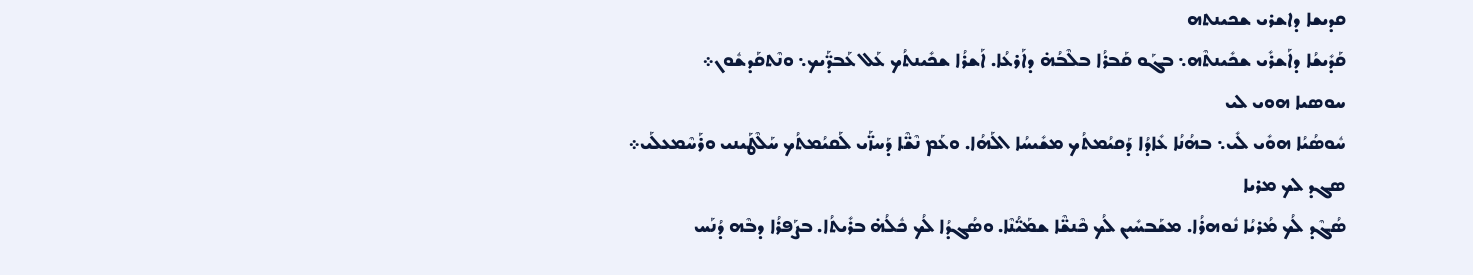ܩܕܝܫܐ ܕܐܫܪܝ ܫܟܝܢܬܗ
ܩܰܕܺܝܫܳܐ ܕܐܰܫܪܺܝ ܫܟܺܝܢܬܶܗ܆ ܒܓܰܘ ܩܰܒܪܳܐ ܒܠܶܒܳܗ̇ ܕܐܰܪܥܳܐ. ܐܰܫܪܳܐ ܫܟܺܝܢܬܳܟ ܥܰܠ ܥܰܒܕ̈ܰܝܟ܆ ܘܢܶܬܩܰܕܫܽܘܢ܀
ܚܘܣܝܐ ܗܘܝ ܠܝ
ܚܽܘܣܳܝܳܐ ܗܘܺܝ ܠܺܝ܆ ܒܗܳܢܳܐ ܥܺܐܕܳܐ ܕܰܩܝܳܡܬܳܟ ܡܫܺܝܚܳܐ ܐܠܰܗܳܐ. ܘܥܰܡ ܢܶܫ̈ܶܐ ܕܰܚܙ̈ܰܝ ܠܰܩܝܳܡܬܳܟ ܚܰܠܶܛܰܝܢܝ ܘܪܰܚܶܡܥܠܰܝ܀
ܣܓܕ ܠܟ ܡܪܝܐ
ܣܳܓܶܕ ܠܳܟ ܡܳܪܝܳܐ ܢܽܘܗܪܳܐ. ܡܫܰܒܚܺܝܢ ܠܳܟ ܟܶܢܫ̈ܶܐ ܫܡܰܝ̈ܳܢܶܐ. ܘܣܳܓܕܳܐ ܠܳܟ ܟܽܠܳܗ̇ ܒܪܺܝܬܳܐ. ܒܨܰܦܪܳܐ ܕܒܶܗ ܕܳܢܰܚ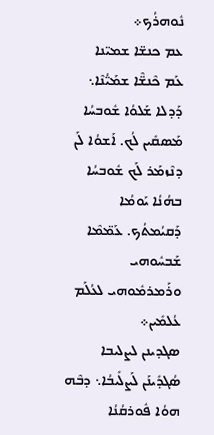ܢܽܘܗܪܳܟ܀
ܥܡ ܟܢܫ̈ܐ ܫܡܝ̈ܢܐ
ܥܰܡ ܟܶܢܫ̈ܶܐ ܫܡܰܝ̈ܳܢܶܐ܆ ܕܰܕܠܐ ܫܰܠܘܳܐ ܫܽܘܒܚܳܐ ܡܰܣܩܺܝܢ ܠܳܟ. ܐܰܫܘܳܐ ܠܰܢ ܕܢܶܙܡܰܪ ܠܰܟ ܫܽܘܒܚܳܐ ܒܗܳܢܳܐ ܝܰܘܡܳܐ ܕܰܩܝܳܡܬܳܟ. ܥܰܡ̈ܡܶܐ ܫܰܒܚܽܘܗܝ ܘܪܰܡܪܡܽܘܗܝ ܠܥܳܠܰܡ ܥܳܠܡܺܝܢ܀
ܣܓܕܝܢܢ ܠܨܠܝܒܐ
ܣܳܓܕܺܝܢܰܢ ܠܰܨܠܺܝܒܳܐ܆ ܕܒܶܗ ܗܘܳܐ ܦܽܘܪܩܳܢܳܐ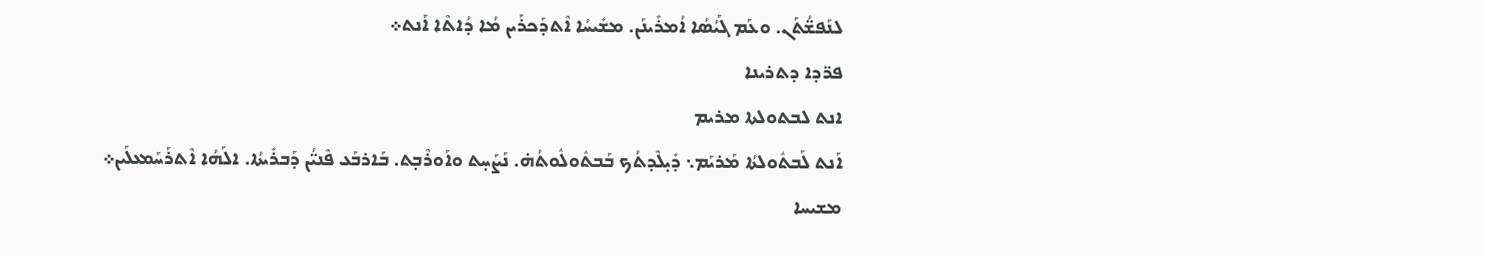ܠܢܰܦܫ̈ܳܬܰܢ. ܘܥܰܡ ܓܰܝܳܣܳܐ ܐܳܡܪܺܝܢܰܢ. ܡܫܺܝܚܳܐ ܐܶܬܕܰܟܪܰܝܢ ܡܳܐ ܕܳܐܬܶܐ ܐܰܢܬ܀
ܦܪ̈ܕܐ ܕܬܪܝܢܐ
ܐܢܬ ܠܒܬܘܠܬܐ ܡܪܝܡ
ܐܰܢܬ ܠܰܒܬܽܘܠܬܳܐ ܡܰܪܝܰܡ܆ ܕܺܝ̣ܠܶܕܬܳܟ ܒܰܒܬܽܘܠܽܘܬܳܗ̇. ܢܰܨܰܚ̣ܬ ܘܐܰܘܪܶܒ̣ܬ. ܒܰܐܪܒܰܥ ܦܶܢܝ̈ܳܢ ܕܰܒܪܺܝܬܳܐ. ܐܠܰܗܳܐ ܐܶܬܪܰܚܰܡܥܠܰܝܢ܀
ܡܫܝܚܐ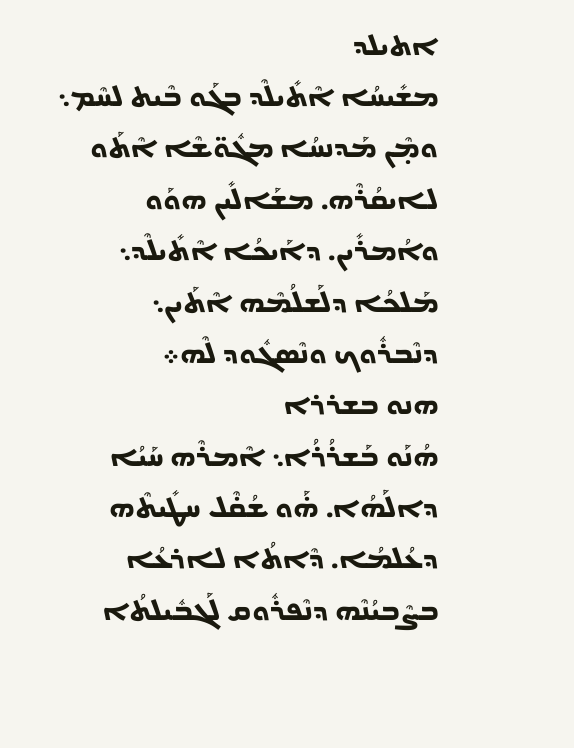ܐܬܝܠܕ
ܡܫܺܝܚܳܐ ܐܶܬܺܝܠܶܕ ܒܓܰܘ ܒܶܝܬ ܠܚܶܡ܆ ܘܡ̣ܶܢ ܡܰܕܢܚܳܐ ܡܓܽܘ̈ܫܶܐ ܐܶܬܰܘ ܠܐܝܩܳܪܶܗ. ܡܫܰܐܠܺܝܢ ܗܘܰܘ ܘܐܳܡܪܺܝܢ. ܕܐܰܝܟܳܐ ܐܶܬܺܝܠܶܕ܆ ܡܰܠܟܳܐ ܕܠܰܫܠܳܡܶܗ ܐܶܬܰܝܢ܆ ܕܢܶܒܪܽܘܟ ܘܢܶܣܓܽܘܕ ܠܶܗ܀
ܗܢܘ ܒܫܪܪܐ
ܗܳܢܰܘ ܒܰܫܪܳܪܳܐ܆ ܐܶܡܪܶܗ ܚܰܝܳܐ ܕܐܠܰܗܳܐ. ܗ̇ܰܘ ܫܳܩ̇ܶܠ ܚܛܺܝܬܶܗ ܕܥܳܠܡܳܐ. ܕܶܐܬܳܐ ܠܐܪܥܳܐ ܒܨܶܒܝܳܢܶܗ ܕܢܶܦܪܽܘܩ ܠܰܓܒܽܝܠܬܳܐ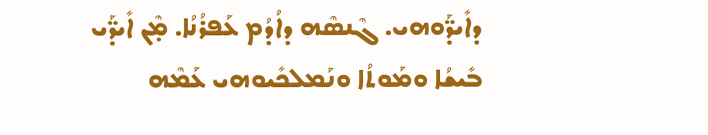ܕܐܺܝܕ̈ܰܘܗܝ. ܓܶܢܣܶܗ ܕܐܳܕܳܡ ܥܰܦܪܳܢܳܐ. ܡ̣ܶܢ ܐܺܝܕ̈ܰܝ ܒܺܝܫܳܐ ܘܡܰܘܬܳܐ ܘܢܰܡܠܟܺܝܘܗܝ ܥܰܡܶܗ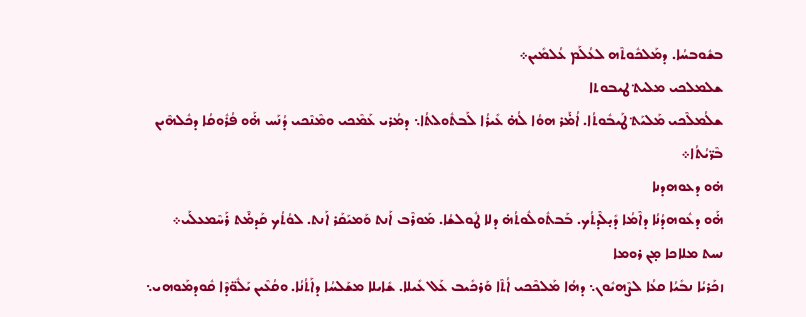ܒܫܽܘܒܚܳܐ. ܕܡܰܠܟܽܘܬܶܗ ܠܥܳܠܰܡ ܥܳܠܡܺܝܢ܀
ܫܠܡܠܟܝ ܡܠܝܬ݀ ܛܝܒܘܬܐ
ܫܠܳܡܠܶܟܝ ܡܰܠܝܰܬ݀ ܛܰܝܒܽܘܬܳܐ. ܐܳܡ̇ܰܪ ܗܘܳܐ ܠܳܗ̇ ܥܺܝܪܳܐ ܠܰܒܬܽܘܠܬܳܐ܆ ܕܡܳܪܝ ܥܰܡܶܟܝ ܘܡܶܢܶܟܝ ܕܳܢܰܚ ܗ̇ܰܘ ܦܳܪܽܘܩܳܐ ܕܟܽܠܗܶܝܢ ܒܶܪ̈ܝܳܬܳܐ܀
ܗ̇ܘ ܕܥܘܗܕܢܐ
ܗ̇ܰܘ ܕܥܽܘܗܕܳܢܳܐ ܕܐܶܡܳܐ ܕܺܝ̣ܠܶܕܬܳܟ. ܒܰܒܬܽܘܠܽܘܬܳܗ̇ ܕܠܐ ܛܽܘܠܫܳܐ. ܡܰܘܪܶܒ ܐܰܢܬ ܘܰܡܝܰܩܰܪ ܐܰܢܬ. ܠܘܳܬܳܟ ܩܰܕܡ̇ܶܬ ܪܰܚܶܡܥܠܰܝ܀
ܢܚܬ ܡܠܐܟܐ ܡ̣ܢ ܪܘܡܐ
ܙܟܰܪܝܳܐ ܢܒܺܝܳܐ ܩܥܳܐ ܠܨܶܗܝܽܘܢ܆ ܕܗܳܐ ܡܰܠܟܶܟܝ ܐܳܬܶܐ ܘܰܪܟܺܝܒ ܥܰܠ ܥܺܝܠܐ. ܫܺܐܝܠܐ ܡܫܰܠܚܳܐ ܕܐܰܬܳܢܳܐ. ܘܩܳܥܶܝܢ ܝܰܠܽܘ̈ܕܶܐ ܩܽܘܕܡܰܘܗܝ܆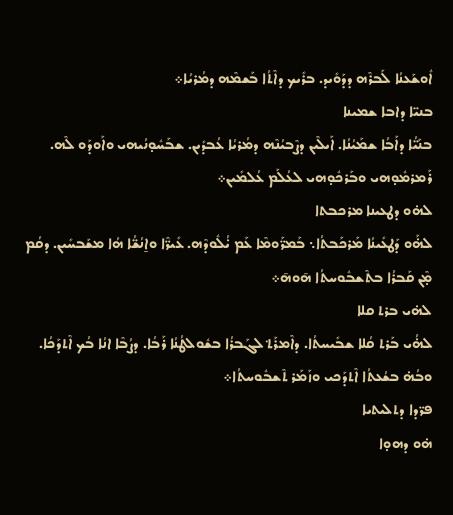ܐܽܘܫܰܥܢܳܐ ܠܰܒܪܶܗ ܕܕܰܘܺܝܕ. ܒܪܺܝܟ ܕܐܶܬܳܐ ܒܰܫܡܶܗ ܕܡܳܪܝܳܐ܀
ܒܢܝ̈ܐ ܕܐܒܐ ܫܡܝܢܐ
ܒܢܰܝ̈ܳܐ ܕܐܰܒܳܐ ܫܡܰܝܳܢܳܐ. ܐܰܝܠܶܝܢ ܕܨܶܒܝܳܢܶܗ ܕܡܳܪܝܳܐ ܥܳܒܕܺܝܢ. ܫܒܰܚܽܘ̣ܢܳܝܗܝ ܘܐܰܘܕܰܘ ܠܶܗ. ܪܰܡܪܡܽܘ̣ܗܝ ܘܒܰܪܟܽܘ̣ܗܝ ܠܥܳܠܰܡ ܥܳܠܡܺܝܢ܀
ܠܗ̇ܘ ܕܛܥܝܢܐ ܡܪܟܒܬܐ
ܠܗ̇ܰܘ ܕܰܛܥܺܝܢܳܐ ܡܰܪܟܰܒܬܳܐ܆ ܒܰܡܪ̈ܰܘܡܶܐ ܥܰܡ ܝ̇ܳܠܽܘܕܶܗ. ܥܺܝܪ̈ܶܐ ܘܐ̱ܢܳܫ̈ܳܐ ܗܳܐ ܡܫܰܒܚܺܝܢ. ܕܩܳܡ ܡ̣ܶܢ ܩܰܒܪܳܐ ܒܬܶܫܒܽܘܚܬܳܐ ܗ̄ܘܗ̄܀
ܠܗ̇ܝ ܒܪܬ ܩܠܐ
ܠܗ̇ܳܝ ܒܰܪܬ ܩܳܠܐ ܫܒܺܝܚܬܳܐ. ܕܐܶܡܪܰܬ݀ ܠܓܰܒܪܳܐ ܒܫܽܘܠܛܳܢܳܐ ܪܰܒܳܐ. ܕܨܳܒܶܐ ܐܢܳܐ ܒܳܟ ܐܶܬܕܰܟܳܐ. ܘܒܳܗ̇ ܒܫܳܥܬܳܐ ܐܶܬܕܰܟܝ ܘܙܰܡܰܪ ܬܶܫܒܽܘܚܬܳܐ܀
ܦܪ̈ܕܐ ܕܬܠܝܬܝܐ
ܗ̇ܘ ܕܗܘ̣ܐ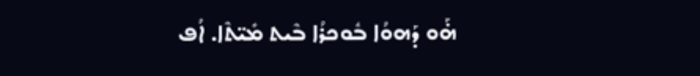ܗ̇ܰܘ ܕܰܗܘܳܐ ܒܽܘܟܪܳܐ ܒܶܝܬ ܡܺܝ̈ܬܶܐ. ܐܳܦ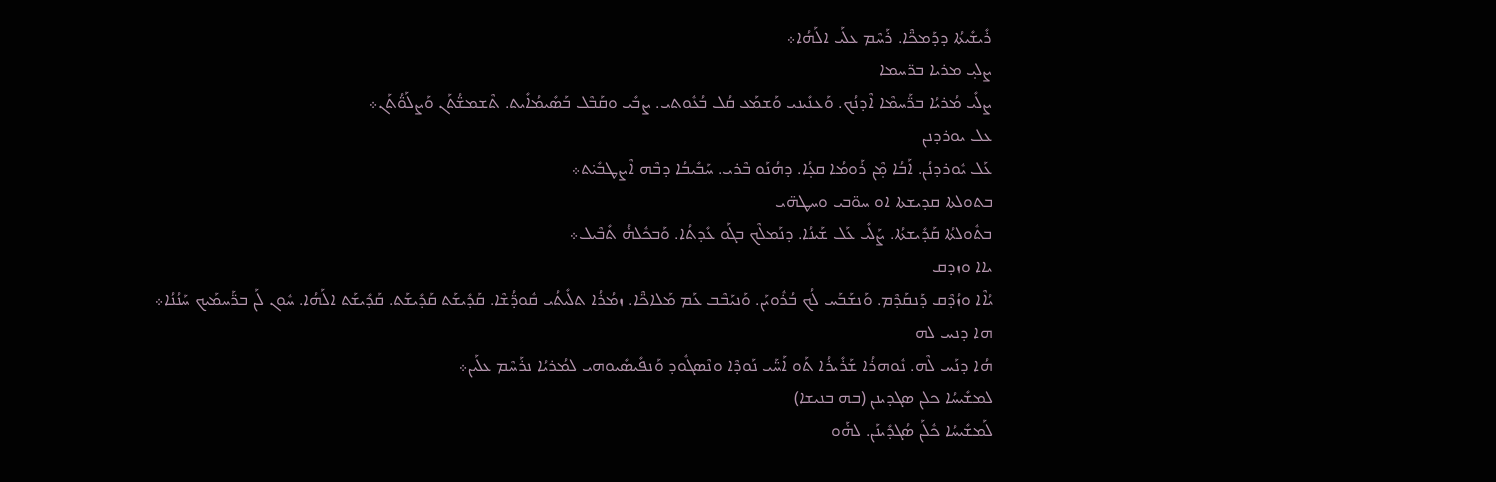ܪܺܝܫܺܝܬܳܐ ܕܕܰܡܟ̈ܶܐ. ܪܰܚܶܡ ܥܠܰܝ ܐܠܰܗܳܐ܀
ܨܠܝ̣ ܡܪܝܐ ܒܪ̈ܚܡܐ
ܨܠܺܝ ܡܳܪܝܳܐ ܒܪ̈ܰܚܡܶܐ ܐܶܕܢܳܟ. ܘܰܥܢܺܝܢܝ ܘܰܫܡܰܥ ܩܳܠ ܒܳܥܽܘܬܝ. ܨܒܺܝ ܘܩܰܒܶܠ ܒܰܣܺܝܡܳܐܺܝܬ. ܬܶܫܡܫ̈ܳܬܰܢ ܘܰܨܠܰܘ̈ܳܬܰܢ܀
ܥܠ ܝܘܪܕܢܢ
ܥܰܠ ܝܽܘܪܕܢܳܢ. ܐܰܒܳܐ ܡ̣ܶܢ ܪܰܘܡܳܐ ܩܥ̣ܳܐ. ܕܗܳܢܰܘ ܒܶܪܝ. ܚܰܒܺܝܒܳܐ ܕܒܶܗ ܐܶܨܛܒܺܝ̇ܬ܀
ܒܬܘܠܬܐ ܩܕܝܫܬܐ ܐܘ ܚܘ̈ܒܝ ܘܚܛܗ̈ܝ
ܒܬܽܘܠܬܳܐ ܩܰܕܺܝܫܬܳܐ. ܨܰܠܺܝ ܥܰܠ ܫܰܝܢܳܐ. ܕܢܰܡܠܶܟ ܒܓܰܘ ܥܺܕܬܳܐ. ܘܰܒܟܽܠܗ̇ܳ ܬܺܒܶܝܠ܀
ܝܐܐ ܘܙܕܩ
ܝܳܐܶܐ ܘܙܳܕܶܩ ܕܰܢܩܰܕܶܡ. ܘܰܢܫܰܒܰܚ ܠܳܟ ܒܳܪܽܘܝܰܢ. ܘܰܢܝܰܒܶܒ ܥܰܡ ܡܰܠܐܟ̈ܶܐ. ܙܡܳܪܳܐ ܬܠܺܝܬܳܝ ܩܽܘܕ̈ܳܫܶܐ. ܩܰܕܺܝܫܰܬ ܩܰܕܺܝܫܰܬ. ܩܰܕܺܝܫܰܬ ܐܠܰܗܳܐ. ܚܽܘܢ ܠܰܢ ܒܪ̈ܰܚܡܰܝܟ ܚܰܢܳܢܳܐ܀
ܗܐ ܕܢܚ ܠܗ
ܗܳܐ ܕܢܰܚ ܠܶܗ. ܢܽܘܗܪܳܐ ܫܰܪܺܝܪܳܐ ܬܰܘ ܐܰܚ̈ܰܝ ܢܰܘܕܶܐ ܘܢܶܣܓܽܘܕ ܘܰܢܦܺܝܣܺܝܘܗܝ ܠܡܳܪܝܳܐ ܢܪܰܚܶܡ ܥܠܰܝܢ܀
ܠܡܫܺܝܚܳܐ ܟܠܢ ܣܓܕܝܢܢ (ܒܗ ܒܢܝܫܐ)
ܠܰܡܫܺܝܚܳܐ ܟܽܠܰܢ ܣܳܓܕܺܝܢܰܢ. ܠܗ̇ܰܘ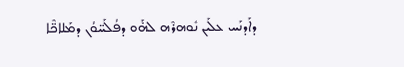ܕܐܰܕܢܰܚ ܥܠܰܝܢ ܢܽܘܗܪܶܗ ܠܗ̇ܰܘ ܕܦܳܠܰܚ̈ܘܳܢ ܕܡܰܠܐܟ̈ܶܐ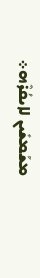ܡܫܰܡܫܺܝܢ ܠܐܝܩܳܪܶܗ܀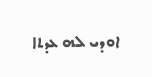ܐܘܕܝ ܠܗ ܥܕܬܐ